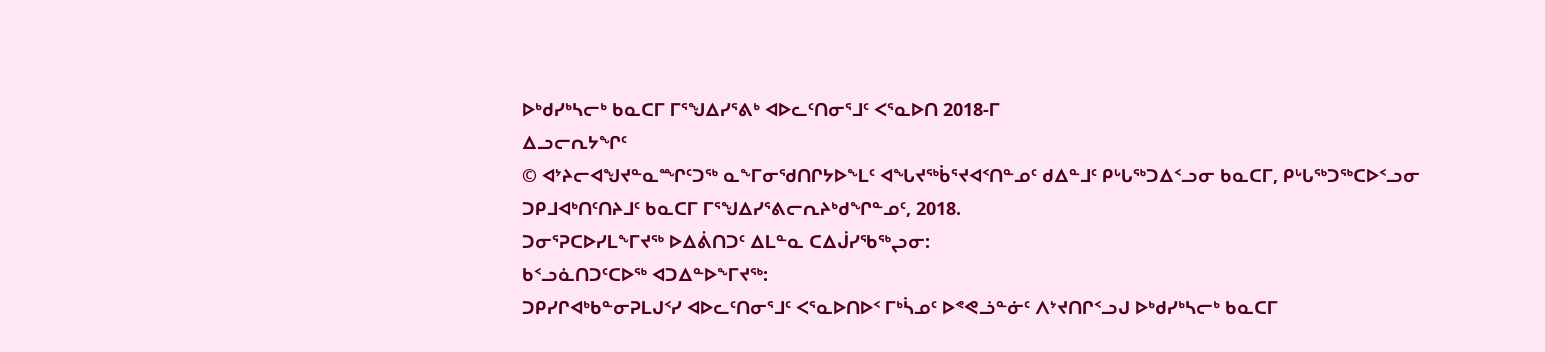ᐅᒃᑯᓯᒃᓴᓕᒃ ᑲᓇᑕᒥ ᒥᕐᖑᐃᓯᕐᕕᒃ ᐊᐅᓚᑦᑎᓂᕐᒧᑦ ᐸᕐᓇᐅᑎ 2018-ᒥ
ᐃᓗᓕᕆᔭᖏᑦ
© ᐊᔾᔨᓕᐊᖑᔪᓐᓇᙱᑦᑐᖅ ᓇᖕᒥᓂᖁᑎᒋᔭᐅᖕᒪᑦ ᐊᖓᔪᖅᑳᕐᔪᐊᑉᑎᓐᓄᑦ ᑯᐃᓐᒧᑦ ᑭᒡᒐᖅᑐᐃᑉᓗᓂ ᑲᓇᑕᒥ, ᑭᒡᒐᖅᑐᖅᑕᐅᑉᓗᓂ ᑐᑭᒧᐊᒃᑎᑦᑎᔨᒧᑦ ᑲᓇᑕᒥ ᒥᕐᖑᐃᓯᕐᕕᓕᕆᔨᒃᑯᖏᓐᓄᑦ, 2018.
ᑐᓂᕐᕈᑕᐅᓯᒪᖕᒥᔪᖅ ᐅᐃᕖᑎᑐᑦ ᐃᒪᓐᓇ ᑕᐃᒎᓯᖃᖅᖢᓂ:
ᑲᑉᓗᓈᑎᑐᑦᑕᐅᖅ ᐊᑐᐃᓐᐅᖕᒥᔪᖅ:
ᑐᑭᓯᒋᐊᒃᑲᓐᓂᕈᒪᒍᑉᓯ ᐊᐅᓚᑦᑎᓂᕐᒧᑦ ᐸᕐᓇᐅᑎᐅᑉ ᒥᒃᓵᓄᑦ ᐅᕝᕙᓘᓐᓃᑦ ᐱᔾᔪᑎᒋᑉᓗᒍ ᐅᒃᑯᓯᒃᓴᓕᒃ ᑲᓇᑕᒥ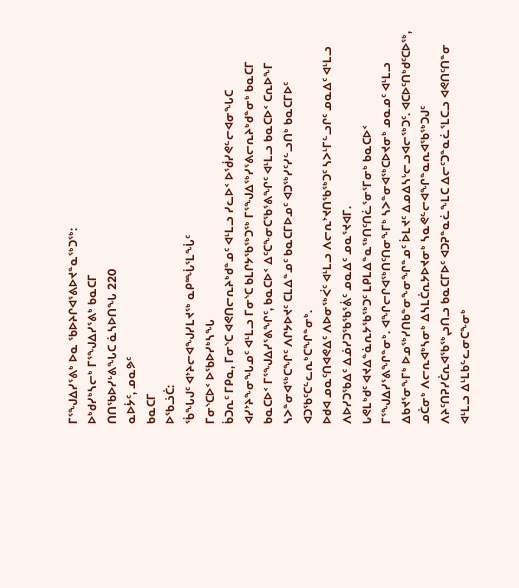ᒥᕐᖑᐃᓯᕐᕕᒃ ᐅᓇ ᖃᐅᔨᒋᐊᕐᕕᐅᔪᓐᓇᖅᑐᖅ:
ᐅᒃᑯᓯᒃᓴᓕᒃ ᒥᕐᖑᐃᓯᕐᕕᒃ ᑲᓇᑕᒥ
ᑎᑎᖃᐅᓯᒡᕕᖓᑕ ᓈᓴᐅᑎᖓ 220
ᓇᐅᔮᑦ, ᓄᓇᕗᑦ
ᑲᓇᑕᒥ
ᐅᖃᓘᑖ:
ᖄᖓᒍᑦ ᐊᔾᔨᓕᐊᖑᓯᒪᔪᖅ ᓇᑭᙶᕐᒪᖔᑦ
ᒥᓂᔅᑕᐅᑉ ᐅᖃᐅᓯᒃᓴᖓ
ᑳᑐᕆᑦ ᒥᑭᓇ, ᒥᓂᔅᑕ ᐊᕙᑎᓕᕆᔨᒃᑯᓐᓄᑦ ᐊᒻᒪᓗ ᓯᓚᐅᑉ ᐅᖂᓯᕙᓪᓕᐊᓂᖓᑕ ᐊᓯᔾᔨᖕᓂᖓᓄᑦ ᐊᒻᒪᓗ ᒥᓂᔅᑕ ᑲᒪᒋᔭᖃᖅᑐᖅ ᒥᕐᖑᐃᖅᓯᕐᕕᓕᕆᔨᒃᑯᓐᓂᒃ ᑲᓇᑕᒥ
ᑲᓇᑕᐅᑉ ᒥᕐᖑᐃᓯᕐᕕᖏᑦ, ᑲᓇᑕᐅᑉ ᐃᑦᑕᖕᓂᑕᖃᕐᕕᖏᑦ ᐊᒻᒪᓗ ᑲᓇᑕᐅᑉ ᑕᕆᐅᖕᒥ ᓴᐳᓐᓂᐊᖅᑕᖏᑦ ᐱᒋᔭᐅᔪᑦ ᑕᒪᐃᓐᓄᑦ ᑲᓇᑕᒥᐅᓄᑦ ᐊᑐᖅᓯᑦᓯᓪᓗᑎᒃ ᑲᓇᑕᒥᐅᑦ ᐊᑐᖃᑦᑕᓪᓚᕆᒃᑕᖏᓐᓂᒃ.
ᐅᑯᐊ ᓄᓇᑦᑎᐊᕙᐃᑦ ᐱᐅᓂᖅᐹᑦ ᐊᒻᒪᓗ ᐱᓕᕆᔾᔪᑎᖃᖅᑐᑦ ᓴᐳᒻᒥᓪᓗᒋᑦ ᓄᓇᐃᑦ ᐊᒻᒪᓗ ᐱᐅᓯᑐᖃᐃᑦ ᐃᓅᓯᑐᖃᖃᕐᕖᑦ ᓄᓇᐃᑦ ᓄᓇᕐᔪᐊᒥ.
ᒐᕙᒪᒃᑯᑦ ᐊᔪᐃᓐᓈᕆᔭᖃᖅᑐᑦ ᒪᑭᒪᐃᓐᓇᖅᑎᑦᑎᓛᕐᓂᕐᒥᓂᒃ ᑲᓇᑕᐅᑉ ᒥᕐᖑᐃᓯᕐᕕᖏᓐᓂᒃ. ᐊᖏᓕᒋᐊᖅᑎᑦᑎᓂᖕᒥᒃ ᓴᐳᓐᓂᐊᖅᑕᐅᔪᓂᒃ ᓄᓇᓄᑦ ᐊᒻᒪᓗ ᐃᑲᔪᕐᓂᖕᒥᒃ ᐅᓄᖅᓯᑎᑲᓐᓂᖕᓂᖏᓐᓄᑦ ᐆᒪᔪᑦ ᐃᓄᐃᓴᒡᓕᓗᐊᓕᖅᑐᑦ. ᐊᑕᐅᑦᑎᒃᑯᑦᑕᐅᖅ, ᓄᑖᓂᒃ ᐱᓕᕆᐊᒃᓴᓂᒃ ᐃᓴᒪᑖᕆᔭᐅᔪᓂᒃ ᓴᓇᕙᓪᓕᐊᖏᓐᓇᕆᐊᖃᖅᑐᒍᑦ ᐱᔨᑦᑎᕈᓯᑖᕆᐊᖃᖅᖢᑎᓗ ᑲᓇᑕᒥᐅᑦ ᐊᑐᕈᓐᓇᓛᖕᒪᑕ ᐃᓕᑦᑐᓐᓇᓛᕐᒪᑕᓗ ᐊᕙᑎᑦᑎᓐᓂ ᐊᒻᒪᓗ ᐃᒻᒪᑲᓪᓚᓂᑕᖕᓂᒃ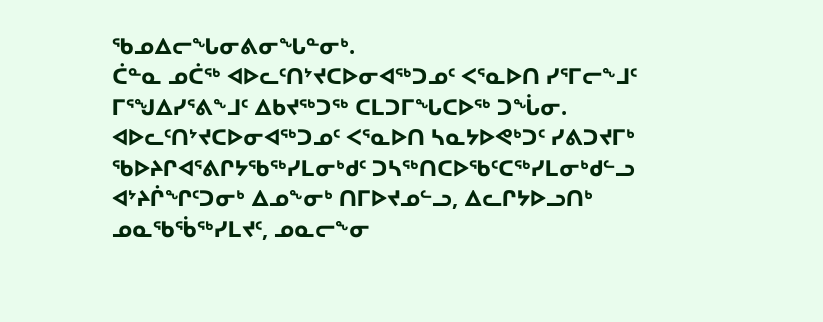ᖃᓄᐃᓕᖓᓂᕕᓂᖓᓐᓂᒃ.
ᑖᓐᓇ ᓄᑖᖅ ᐊᐅᓚᑦᑎᔾᔪᑕᐅᓂᐊᖅᑐᓄᑦ ᐸᕐᓇᐅᑎ ᓯᕐᒥᓕᖕᒧᑦ ᒥᕐᖑᐃᓯᕐᕕᖕᒧᑦ ᐃᑲᔪᖅᑐᖅ ᑕᒪᑐᒥᖓᑕᐅᖅ ᑐᖔᓂ.
ᐊᐅᓚᑦᑎᔾᔪᑕᐅᓂᐊᖅᑐᓄᑦ ᐸᕐᓇᐅᑎ ᓴᓇᔭᐅᕙᒃᑐᑦ ᓯᕕᑐᔪᒥᒃ ᖃᐅᔨᒋᐊᕐᕕᒋᔭᖃᖅᓯᒪᓂᒃᑯᑦ ᑐᓴᖅᑎᑕᐅᖃᑦᑕᖅᓯᒪᓂᒃᑯᓪᓗ ᐊᔾᔨᒌᖏᑦᑐᓂᒃ ᐃᓄᖕᓂᒃ ᑎᒥᐅᔪᓄᓪᓗ, ᐃᓚᒋᔭᐅᓗᑎᒃ ᓄᓇᖃᖄᖅᓯᒪᔪᑦ, ᓄᓇᓕᖕᓂ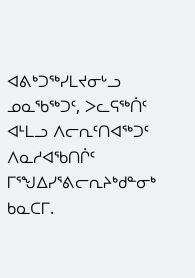ᐊᕕᒃᑐᖅᓯᒪᔪᓂᒡᓗ ᓄᓇᖃᖅᑐᑦ, ᐳᓚᕋᖅᑏᑦ ᐊᒻᒪᓗ ᐱᓕᕆᑦᑎᐊᖅᑐᑦ ᐱᓇᓱᐊᖃᑎᒌᑦ ᒥᕐᖑᐃᓯᕐᕕᓕᕆᔨᒃᑯᓐᓂᒃ ᑲᓇᑕᒥ.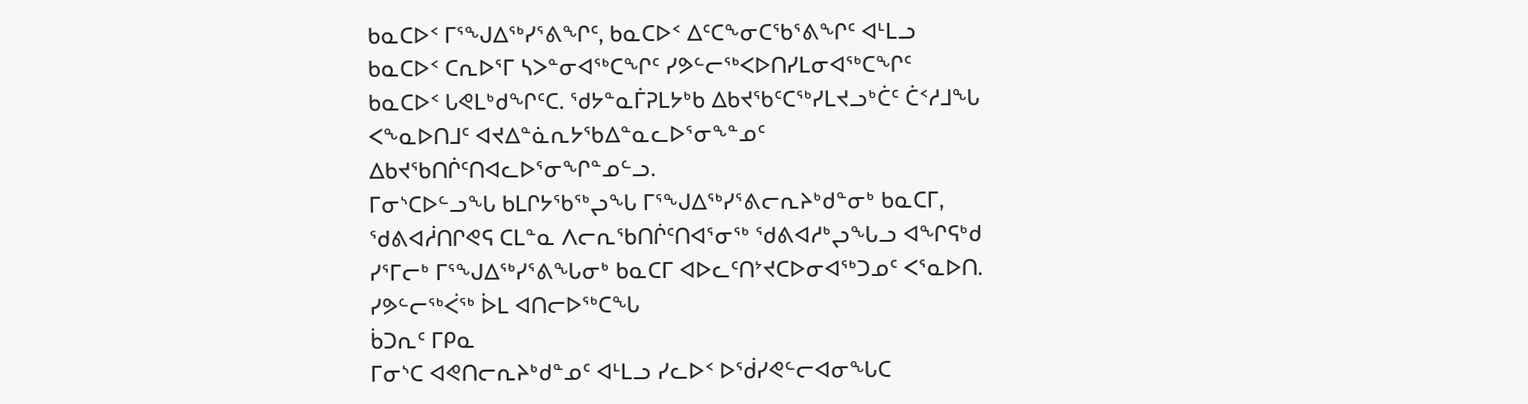ᑲᓇᑕᐅᑉ ᒥᕐᖑᐃᖅᓯᕐᕕᖏᑦ, ᑲᓇᑕᐅᑉ ᐃᑦᑕᖕᓂᑕᖃᕐᕕᖏᑦ ᐊᒻᒪᓗ ᑲᓇᑕᐅᑉ ᑕᕆᐅᕐᒥ ᓴᐳᓐᓂᐊᖅᑕᖏᑦ ᓯᕗᓪᓕᖅᐸᐅᑎᓯᒪᓂᐊᖅᑕᖏᑦ ᑲᓇᑕᐅᑉ ᒐᕙᒪᒃᑯᖏᑦᑕ. ᖁᔭᓐᓇᒦᕈᒪᔭᒃᑲ ᐃᑲᔪᖃᑦᑕᖅᓯᒪᔪᓗᒃᑖᑦ ᑖᑉᓱᒧᖓ ᐸᖕᓇᐅᑎᒧᑦ ᐊᔪᐃᓐᓈᕆᔭᖃᐃᓐᓇᓚᐅᕐᓂᖕᓐᓄᑦ ᐃᑲᔪᖃᑎᒌᑦᑎᐊᓚᐅᕐᓂᖏᓐᓄᓪᓗ.
ᒥᓂᔅᑕᐅᓪᓗᖓ ᑲᒪᒋᔭᖃᖅᖢᖓ ᒥᕐᖑᐃᖅᓯᕐᕕᓕᕆᔨᒃᑯᓐᓂᒃ ᑲᓇᑕᒥ, ᖁᕕᐊᓲᑎᒋᕙᕋ ᑕᒪᓐᓇ ᐱᓕᕆᖃᑎᒌᑦᑎᐊᕐᓂᖅ ᖁᕕᐊᓱᒃᖢᖓᓗ ᐊᖏᕋᒃᑯ ᓯᕐᒥᓕᒃ ᒥᕐᖑᐃᖅᓯᕐᕕᖓᓂᒃ ᑲᓇᑕᒥ ᐊᐅᓚᑦᑎᔾᔪᑕᐅᓂᐊᖅᑐᓄᑦ ᐸᕐᓇᐅᑎ.
ᓯᕗᓪᓕᖅᐹᖅ ᐆᒪ ᐊᑎᓕᐅᖅᑕᖓ
ᑳᑐᕆᑦ ᒥᑭᓇ
ᒥᓂᔅᑕ ᐊᕙᑎᓕᕆᔨᒃᑯᓐᓄᑦ ᐊᒻᒪᓗ ᓯᓚᐅᑉ ᐅᖂᓯᕙᓪᓕᐊᓂᖓᑕ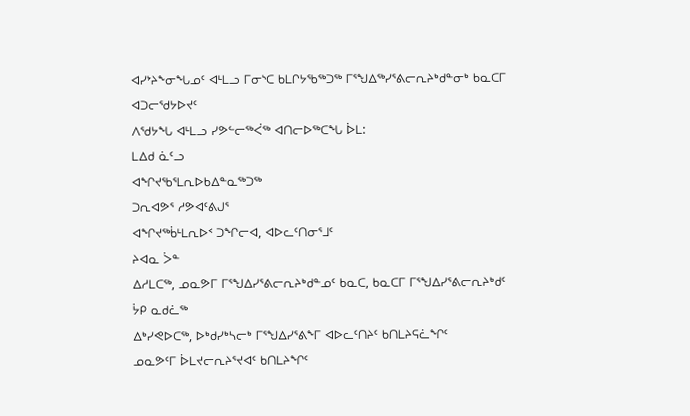ᐊᓯᔾᔨᖕᓂᖓᓄᑦ ᐊᒻᒪᓗ ᒥᓂᔅᑕ ᑲᒪᒋᔭᖃᖅᑐᖅ ᒥᕐᖑᐃᖅᓯᕐᕕᓕᕆᔨᒃᑯᓐᓂᒃ ᑲᓇᑕᒥ
ᐊᑐᓕᖁᔭᐅᔪᑦ
ᐱᖁᔭᖓ ᐊᒻᒪᓗ ᓯᕗᓪᓕᖅᐹᖅ ᐊᑎᓕᐅᖅᑕᖓ ᐆᒪ:
ᒪᐃᑯ ᓈᑦᓗ
ᐊᖏᔪᖃᕐᒪᕆᐅᑲᐃᓐᓇᖅᑐᖅ
ᑐᕆᐊᕗᕐ ᓱᕗᐊᑦᕕᒍᕐ
ᐊᖏᔪᖅᑳᒻᒪᕆᐅᑉ ᑐᖏᓕᐊ, ᐊᐅᓚᑦᑎᓂᕐᒧᑦ
ᔨᐊᓇ ᐴᓐ
ᐃᓱᒪᑕᖅ, ᓄᓇᕗᒥ ᒥᕐᖑᐃᓯᕐᕕᓕᕆᔨᒃᑯᓐᓄᑦ ᑲᓇᑕ, ᑲᓇᑕᒥ ᒥᕐᖑᐃᓯᕐᕕᓕᕆᔨᒃᑯᑦ
ᔮᑭ ᓇᑯᓛᖅ
ᐃᒃᓯᕙᐅᑕᖅ, ᐅᒃᑯᓯᒃᓴᓕᒃ ᒥᕐᖑᐃᓯᕐᕕᖕᒥ ᐊᐅᓚᑦᑎᔨᑦ ᑲᑎᒪᔨᕋᓛᖏᑦ
ᓄᓇᕗᑦᒥ ᐆᒪᔪᓕᕆᔨᕐᔪᐊᑦ ᑲᑎᒪᔨᖏᑦ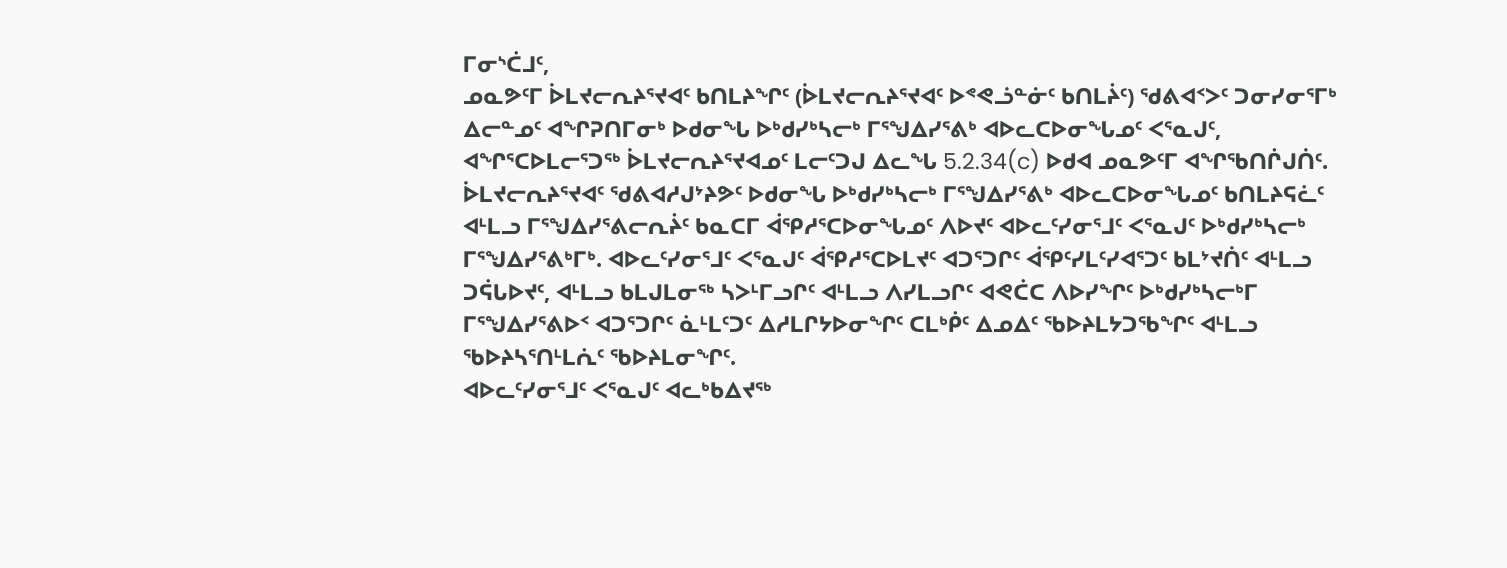ᒥᓂᔅᑖᒧᑦ,
ᓄᓇᕗᑦᒥ ᐆᒪᔪᓕᕆᔨᕐᔪᐊᑦ ᑲᑎᒪᔨᖏᑦ (ᐆᒪᔪᓕᕆᔨᕐᔪᐊᑦ ᐅᕝᕙᓘᓐᓃᑦ ᑲᑎᒪᔩᑦ) ᖁᕕᐊᑉᐳᑦ ᑐᓂᓯᓂᕐᒥᒃ ᐃᓕᓐᓄᑦ ᐊᖏᕈᑎᒥᓂᒃ ᐅᑯᓂᖓ ᐅᒃᑯᓯᒃᓴᓕᒃ ᒥᕐᖑᐃᓯᕐᕕᒃ ᐊᐅᓚᑕᐅᓂᖓᓄᑦ ᐸᕐᓇᒍᑦ, ᐊᖏᕐᑕᐅᒪᓕᕐᑐᖅ ᐆᒪᔪᓕᕆᔨᕐᔪᐊᓄᑦ ᒪᓕᑦᑐᒍ ᐃᓚᖓ 5.2.34(c) ᐅᑯᐊ ᓄᓇᕗᑦᒥ ᐊᖏᖃᑎᒌᒍᑏᑦ.
ᐆᒪᔪᓕᕆᔨᕐᔪᐊᑦ ᖁᕕᐊᓱᒍᔾᔨᕗᑦ ᐅᑯᓂᖓ ᐅᒃᑯᓯᒃᓴᓕᒃ ᒥᕐᖑᐃᓯᕐᕕᒃ ᐊᐅᓚᑕᐅᓂᖓᓄᑦ ᑲᑎᒪᔨᕋᓛᑦ ᐊᒻᒪᓗ ᒥᕐᖑᐃᓯᕐᕕᓕᕆᔩᑦ ᑲᓇᑕᒥ ᐋᕿᓱᕐᑕᐅᓂᖓᓄᑦ ᐱᐅᔪᑦ ᐊᐅᓚᑦᓯᓂᕐᒧᑦ ᐸᕐᓇᒍᑦ ᐅᒃᑯᓯᒃᓴᓕᒃ ᒥᕐᖑᐃᓯᕐᕕᒃᒥᒃ. ᐊᐅᓚᑦᓯᓂᕐᒧᑦ ᐸᕐᓇᒍᑦ ᐋᕿᓱᕐᑕᐅᒪᔪᑦ ᐊᑐᕐᑐᒋᑦ ᐋᕿᑦᓯᒪᑦᓯᐊᕐᑐᑦ ᑲᒪᔾᔪᑏᑦ ᐊᒻᒪᓗ ᑐᕌᒐᐅᔪᑦ, ᐊᒻᒪᓗ ᑲᒪᒍᒪᓂᖅ ᓴᐳᒻᒥᓗᒋᑦ ᐊᒻᒪᓗ ᐱᓯᒪᓗᒋᑦ ᐊᕙᑖᑕ ᐱᐅᓯᖏᑦ ᐅᒃᑯᓯᒃᓴᓕᒃᒥ ᒥᕐᖑᐃᓯᕐᕕᐅᑉ ᐊᑐᕐᑐᒋᑦ ᓈᒻᒪᑦᑐᑦ ᐃᓱᒪᒋᔭᐅᓂᖏᑦ ᑕᒪᒃᑮᑦ ᐃᓄᐃᑦ ᖃᐅᔨᒪᔭᑐᖃᖏᑦ ᐊᒻᒪᓗ ᖃᐅᔨᓴᕐᑎᒻᒪᕇᑦ ᖃᐅᔨᒪᓂᖏᑦ.
ᐊᐅᓚᑦᓯᓂᕐᒧᑦ ᐸᕐᓇᒍᑦ ᐊᓚᒃᑲᐃᔪᖅ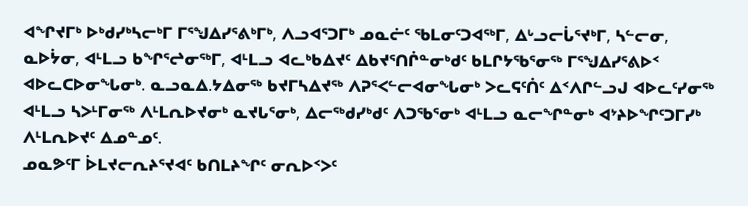ᐊᖏᔪᒥᒃ ᐅᒃᑯᓯᒃᓴᓕᒃᒥ ᒥᕐᖑᐃᓯᕐᕕᒃᒥᒃ, ᐱᓗᐊᕐᑐᒥᒃ ᓄᓇᓖᑦ ᖃᒪᓂᑦᑐᐊᖅᒥ, ᐃᒡᓗᓕᒑᕐᔪᒃᒥ, ᓴᓪᓕᓂ, ᓇᐅᔮᓂ, ᐊᒻᒪᓗ ᑲᖏᕐᖠᓂᖅᒥ, ᐊᒻᒪᓗ ᐊᓚᒃᑲᐃᔪᑦ ᐃᑲᔪᕐᑎᒌᓐᓂᒃᑯᑦ ᑲᒪᒋᔭᖃᕐᓂᖅ ᒥᕐᖑᐃᓯᕐᕕᐅᑉ ᐊᐅᓚᑕᐅᓂᖓᓂᒃ. ᓇᓗᓇᐃ.ᔭᐃᓂᖅ ᑲᔪᒥᓴᐃᔪᖅ ᐱᕈᕐᐸᓪᓕᐊᓂᖓᓂᒃ ᐳᓚᕋᑦᑏᑦ ᐃᑉᐱᒋᓪᓗᒍ ᐊᐅᓚᑦᓯᓂᖅ ᐊᒻᒪᓗ ᓴᐳᒻᒥᓂᖅ ᐱᒻᒪᕆᐅᔪᓂᒃ ᓇᔪᒐᕐᓂᒃ, ᐃᓕᖅᑯᓯᒃᑯᑦ ᐱᑐᖃᕐᓂᒃ ᐊᒻᒪᓗ ᓇᓕᖏᓐᓂᒃ ᐊᔾᔨᐅᖏᑦᑐᒥᓯᒃ ᐱᒻᒪᕆᐅᔪᑦ ᐃᓄᓐᓄᑦ.
ᓄᓇᕗᑦᒥ ᐆᒪᔪᓕᕆᔨᕐᔪᐊᑦ ᑲᑎᒪᔨᖏᑦ ᓂᕆᐅᑉᐳᑦ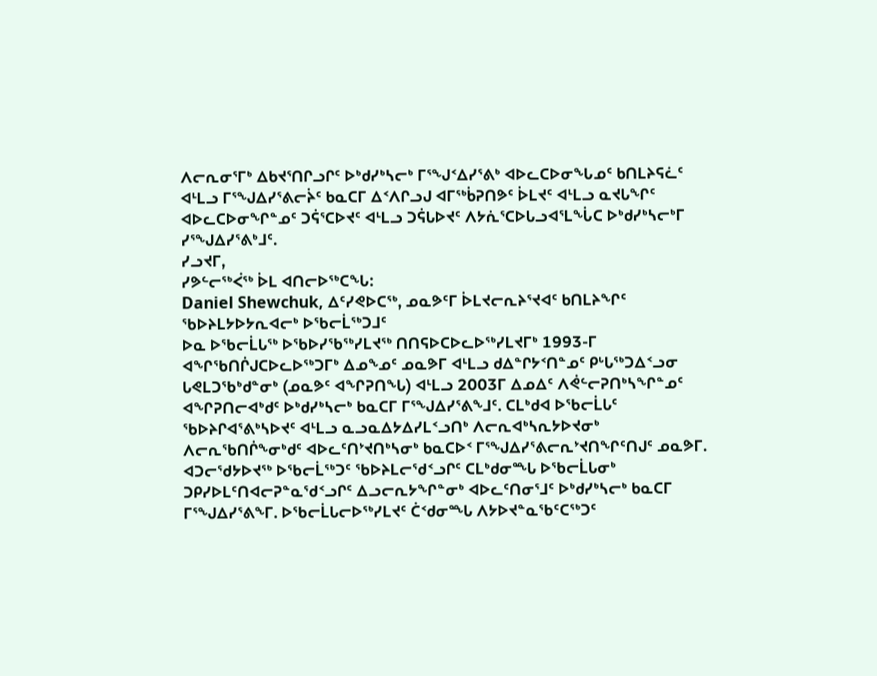ᐱᓕᕆᓂᕐᒥᒃ ᐃᑲᔪᕐᑎᒋᓗᒋᑦ ᐅᒃᑯᓯᒃᓴᓕᒃ ᒥᕐᖑᑉᐃᓯᕐᕕᒃ ᐊᐅᓚᑕᐅᓂᖓᓄᑦ ᑲᑎᒪᔨᕋᓛᑦ ᐊᒻᒪᓗ ᒥᕐᖑᐃᓯᕐᕕᓕᔩᑦ ᑲᓇᑕᒥ ᐃᑉᐱᒋᓗᒍ ᐊᒥᖅᑳᕈᑎᕗᑦ ᐆᒪᔪᑦ ᐊᒻᒪᓗ ᓇᔪᒐᖏᑦ ᐊᐅᓚᑕᐅᓂᖏᓐᓄᑦ ᑐᕌᕐᑕᐅᔪᑦ ᐊᒻᒪᓗ ᑐᕌᒐᐅᔪᑦ ᐱᔭᕇᕐᑕᐅᒐᓗᐊᕐᒪᖔᑕ ᐅᒃᑯᓯᒃᓴᓕᒃᒥ ᓯᕐᖑᐃᓯᕐᕕᒃᒧᑦ.
ᓯᓗᔪᒥ,
ᓯᕗᓪᓕᖅᐹᖅ ᐆᒪ ᐊᑎᓕᐅᖅᑕᖓ:
Daniel Shewchuk, ᐃᑦᓯᕙᐅᑕᖅ, ᓄᓇᕗᑦᒥ ᐆᒪᔪᓕᕆᔨᕐᔪᐊᑦ ᑲᑎᒪᔨᖏᑦ
ᖃᐅᔨᒪᔭᐅᔭᕆᐊᓕᒃ ᐅᖃᓕᒫᖅᑐᒧᑦ
ᐅᓇ ᐅᖃᓕᒫᒐᖅ ᐅᖃᐅᓯᖃᖅᓯᒪᔪᖅ ᑎᑎᕋᐅᑕᐅᓚᐅᖅᓯᒪᔪᒥᒃ 1993-ᒥ ᐊᖏᖃᑎᒌᒍᑕᐅᓚᐅᖅᑐᒥᒃ ᐃᓄᖕᓄᑦ ᓄᓇᕗᒥ ᐊᒻᒪᓗ ᑯᐃᓐᒋᔭᑉᑎᓐᓄᑦ ᑭᒡᒐᖅᑐᐃᑉᓗᓂ ᒐᕙᒪᑐᖃᒃᑯᓐᓂᒃ (ᓄᓇᕗᑦ ᐊᖏᕈᑎᖓ) ᐊᒻᒪᓗ 2003ᒥ ᐃᓄᐃᑦ ᐱᕚᓪᓕᕈᑎᒃᓴᖏᓐᓄᑦ ᐊᖏᕈᑎᓕᐊᒃᑯᑦ ᐅᒃᑯᓯᒃᓴᓕᒃ ᑲᓇᑕᒥ ᒥᕐᖑᐃᓯᕐᕕᖕᒧᑦ. ᑕᒪᒃᑯᐊ ᐅᖃᓕᒫᒐᑦ ᖃᐅᔨᒋᐊᕐᕕᒃᓴᐅᔪᑦ ᐊᒻᒪᓗ ᓇᓗᓇᐃᔭᐃᓯᒪᑉᓗᑎᒃ ᐱᓕᕆᐊᒃᓴᕆᔭᐅᔪᓂᒃ ᐱᓕᕆᖃᑎᒌᖕᓂᒃᑯᑦ ᐊᐅᓚᑦᑎᔾᔪᑎᒃᓴᓂᒃ ᑲᓇᑕᐅᑉ ᒥᕐᖑᐃᓯᕐᕕᓕᕆᔾᔪᑎᖏᑦᑎᒍᑦ ᓄᓇᕗᒥ. ᐊᑐᓕᖁᔭᐅᔪᖅ ᐅᖃᓕᒫᖅᑐᑦ ᖃᐅᔨᒪᓕᖁᑉᓗᒋᑦ ᑕᒪᒃᑯᓂᙵ ᐅᖃᓕᒫᒐᓂᒃ ᑐᑭᓯᐅᒪᑦᑎᐊᓕᕈᓐᓇᖁᑉᓗᒋᑦ ᐃᓗᓕᕆᔭᖏᓐᓂᒃ ᐊᐅᓚᑦᑎᓂᕐᒧᑦ ᐅᒃᑯᓯᒃᓴᓕᒃ ᑲᓇᑕᒥ ᒥᕐᖑᐃᓯᕐᕕᖕᒥ. ᐅᖃᓕᒫᒐᓕᐅᖅᓯᒪᔪᑦ ᑖᑉᑯᓂᙵ ᐱᔭᐅᔪᓐᓇᖃᑦᑕᖅᑐᑦ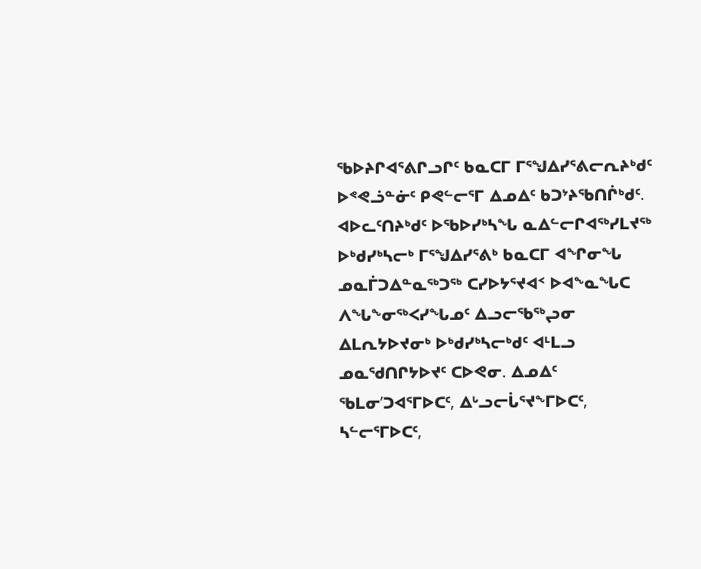ᖃᐅᔨᒋᐊᕐᕕᒋᓗᒋᑦ ᑲᓇᑕᒥ ᒥᕐᖑᐃᓯᕐᕕᓕᕆᔨᒃᑯᑦ ᐅᕝᕙᓘᓐᓃᑦ ᑭᕙᓪᓕᕐᒥ ᐃᓄᐃᑦ ᑲᑐᔾᔨᖃᑎᒌᒃᑯᑦ.
ᐊᐅᓚᑦᑎᔨᒃᑯᑦ ᐅᖃᐅᓯᒃᓴᖓ ᓇᐃᓪᓕᒋᐊᖅᓯᒪᔪᖅ
ᐅᒃᑯᓯᒃᓴᓕᒃ ᒥᕐᖑᐃᓯᕐᕕᒃ ᑲᓇᑕᒥ ᐊᖏᓂᖓ ᓄᓇᒦᑐᐃᓐᓇᖅᑐᖅ ᑕᓯᐅᔭᕐᔪᐊᑉ ᐅᐊᖕᓇᖓᑕ ᐱᖓᖕᓂᖅᐸᓯᖓᓄᑦ ᐃᓗᓕᖃᖅᖢᓂ ᐃᒪᕆᔭᐅᔪᓂᒃ ᐅᒃᑯᓯᒃᓴᓕᒃᑯᑦ ᐊᒻᒪᓗ ᓄᓇᖁᑎᒋᔭᐅᔪᑦ ᑕᐅᕙᓂ. ᐃᓄᐃᑦ ᖃᒪᓂ’ᑐᐊᕐᒥᐅᑕᑦ, ᐃᒡᓗᓕᒑᕐᔪᖕᒥᐅᑕᑦ, ᓴᓪᓕᕐᒥᐅᑕᑦ,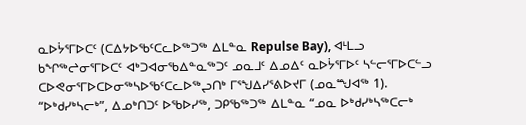ᓇᐅᔮᕐᒥᐅᑕᑦ (ᑕᐃᔭᐅᖃᑦᑕᓚᐅᖅᑐᖅ ᐃᒪᓐᓇ Repulse Bay), ᐊᒻᒪᓗ ᑲᖏᖅᖠᓂᕐᒥᐅᑕᑦ ᐊᒃᑐᐊᓂᖃᐃᓐᓇᖅᑐᑦ ᓄᓇᒧᑦ ᐃᓄᐃᑦ ᓇᐅᔮᕐᒥᐅᑦ ᓴᓪᓕᕐᒥᐅᑕᓪᓗ ᑕᐅᕙᓂᕐᒥᐅᑕᐅᓂᖅᓴᐅᖃᑦᑕᓚᐅᖅᖢᑎᒃ ᒥᕐᖑᐃᓯᕐᕕᐅᔪᒥ (ᓄᓇᙳᐊᖅ 1). “ᐅᒃᑯᓯᒃᓴᓕᒃ”, ᐃᓄᒃᑎᑐᑦ ᐅᖃᐅᓯᖅ, ᑐᑭᖃᖅᑐᖅ ᐃᒪᓐᓇ “ᓄᓇ ᐅᒃᑯᓯᒃᓴᖅᑕᓕᒃ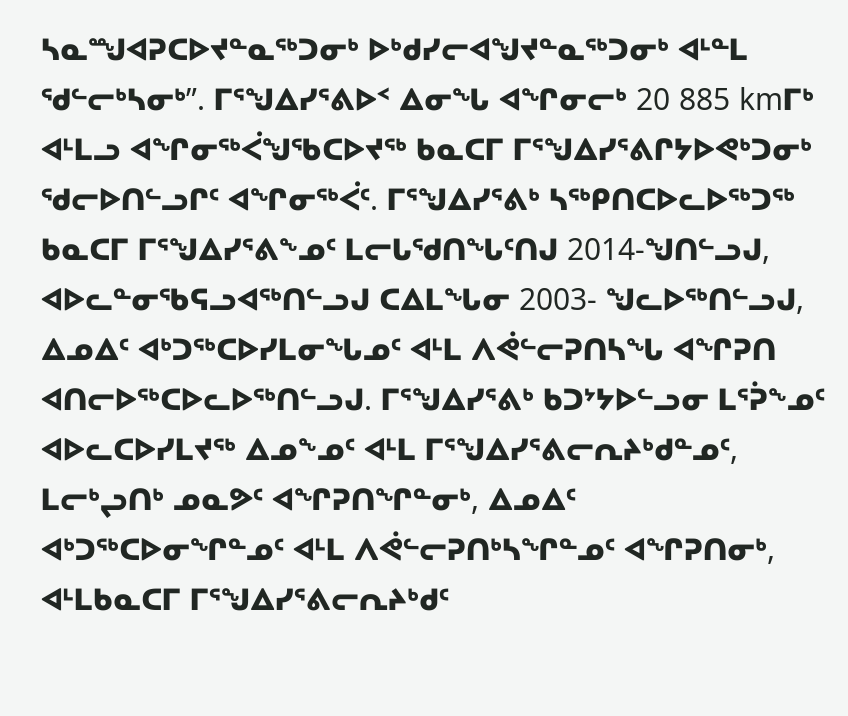ᓴᓇᙳᐊᕈᑕᐅᔪᓐᓇᖅᑐᓂᒃ ᐅᒃᑯᓯᓕᐊᖑᔪᓐᓇᖅᑐᓂᒃ ᐊᒻᓐᒪ ᖁᓪᓕᒃᓴᓂᒃ”. ᒥᕐᖑᐃᓯᕐᕕᐅᑉ ᐃᓂᖓ ᐊᖏᓂᓕᒃ 20 885 kmᒥᒃ ᐊᒻᒪᓗ ᐊᖏᓂᖅᐹᖑᖃᑕᐅᔪᖅ ᑲᓇᑕᒥ ᒥᕐᖑᐃᓯᕐᕕᒋᔭᐅᕙᒃᑐᓂᒃ ᖁᓕᐅᑎᓪᓗᒋᑦ ᐊᖏᓂᖅᐹᑦ. ᒥᕐᖑᐃᓯᕐᕕᒃ ᓴᖅᑭᑎᑕᐅᓚᐅᖅᑐᖅ ᑲᓇᑕᒥ ᒥᕐᖑᐃᓯᕐᕕᖕᓄᑦ ᒪᓕᒐᖁᑎᖓᑦᑎᒍ 2014-ᖑᑎᓪᓗᒍ, ᐊᐅᓚᓐᓂᖃᕋᓗᐊᖅᑎᓪᓗᒍ ᑕᐃᒪᖓᓂ 2003- ᖑᓚᐅᖅᑎᓪᓗᒍ, ᐃᓄᐃᑦ ᐊᒃᑐᖅᑕᐅᓯᒪᓂᖓᓄᑦ ᐊᒻᒪ ᐱᕚᓪᓕᕈᑎᓴᖓ ᐊᖏᕈᑎ ᐊᑎᓕᐅᖅᑕᐅᓚᐅᖅᑎᓪᓗᒍ. ᒥᕐᖑᐃᓯᕐᕕᒃ ᑲᑐᔾᔭᐅᓪᓗᓂ ᒪᕐᕉᖕᓄᑦ ᐊᐅᓚᑕᐅᓯᒪᔪᖅ ᐃᓄᖕᓄᑦ ᐊᒻᒪ ᒥᕐᖑᐃᓯᕐᕕᓕᕆᔨᒃᑯᓐᓄᑦ, ᒪᓕᒃᖢᑎᒃ ᓄᓇᕗᑦ ᐊᖏᕈᑎᖏᓐᓂᒃ, ᐃᓄᐃᑦ ᐊᒃᑐᖅᑕᐅᓂᖏᓐᓄᑦ ᐊᒻᒪ ᐱᕚᓪᓕᕈᑎᒃᓴᖏᓐᓄᑦ ᐊᖏᕈᑎᓂᒃ, ᐊᒻᒪᑲᓇᑕᒥ ᒥᕐᖑᐃᓯᕐᕕᓕᕆᔨᒃᑯᑦ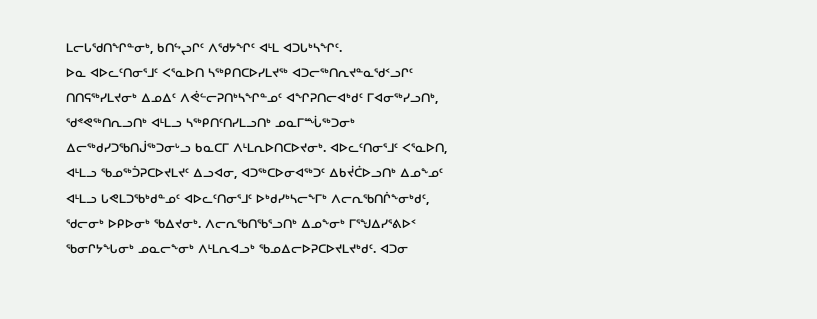ᒪᓕᒐᖁᑎᖏᓐᓂᒃ, ᑲᑎᖦᖢᒋᑦ ᐱᖁᔭᖏᑦ ᐊᒻᒪ ᐊᑐᒐᒃᓴᖏᑦ.
ᐅᓇ ᐊᐅᓚᑦᑎᓂᕐᒧᑦ ᐸᕐᓇᐅᑎ ᓴᖅᑭᑎᑕᐅᓯᒪᔪᖅ ᐊᑐᓕᖅᑎᕆᔪᓐᓇᖁᑉᓗᒋᑦ ᑎᑎᕋᖅᓯᒪᔪᓂᒃ ᐃᓄᐃᑦ ᐱᕚᓪᓕᕈᑎᒃᓴᖏᓐᓄᑦ ᐊᖏᕈᑎᓕᐊᒃᑯᑦ ᒥᐊᓂᖅᓯᓗᑎᒃ, ᖁᕝᕙᖅᑎᕆᓗᑎᒃ ᐊᒻᒪᓗ ᓴᖅᑭᑎᑦᑎᓯᒪᓗᑎᒃ ᓄᓇᒥᙶᖅᑐᓂᒃ ᐃᓕᖅᑯᓯᑐᖃᑎᒎᖅᑐᓂᒡᓗ ᑲᓇᑕᒥ ᐱᒻᒪᕆᐅᑎᑕᐅᔪᓂᒃ. ᐊᐅᓚᑦᑎᓂᕐᒧᑦ ᐸᕐᓇᐅᑎ, ᐊᒻᒪᓗ ᖃᓄᖅᑑᕈᑕᐅᔪᒪᔪᑦ ᐃᓗᐊᓂ, ᐊᑐᖅᑕᐅᓂᐊᖅᑐᑦ ᐃᑲᔫᑖᐅᓗᑎᒃ ᐃᓄᖕᓄᑦ ᐊᒻᒪᓗ ᒐᕙᒪᑐᖃᒃᑯᓐᓄᑦ ᐊᐅᓚᑦᑎᓂᕐᒧᑦ ᐅᒃᑯᓯᒃᓴᓕᖕᒥᒃ ᐱᓕᕆᖃᑎᒌᖕᓂᒃᑯᑦ, ᖁᓕᓂᒃ ᐅᑭᐅᓂᒃ ᖃᐃᔪᓂᒃ. ᐱᓕᕆᖃᑎᖃᕐᓗᑎᒃ ᐃᓄᖕᓂᒃ ᒥᕐᖑᐃᓯᕐᕕᐅᑉ ᖃᓂᒋᔭᖓᓂᒃ ᓄᓇᓕᖕᓂᒃ ᐱᒻᒪᕆᐊᓗᒃ ᖃᓄᐃᓕᐅᕈᑕᐅᔪᒪᔪᒃᑯᑦ. ᐊᑐᓂ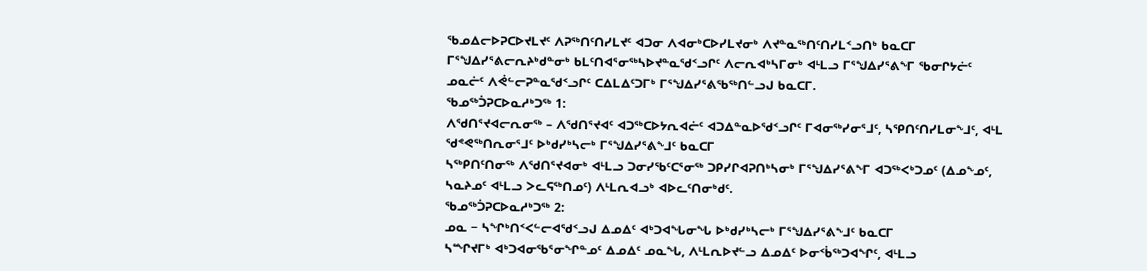ᖃᓄᐃᓕᐅᕈᑕᐅᔪᒪᔪᑦ ᐱᕈᖅᑎᑦᑎᓯᒪᔪᑦ ᐊᑐᓂ ᐱᐊᓂᒃᑕᐅᓯᒪᔪᓂᒃ ᐱᔪᓐᓇᖅᑎᑦᑎᓯᒪᑉᓗᑎᒃ ᑲᓇᑕᒥ ᒥᕐᖑᐃᓯᕐᕕᓕᕆᔨᒃᑯᓐᓂᒃ ᑲᒪᑦᑎᐊᕐᓂᖅᓴᐅᔪᓐᓇᖁᑉᓗᒋᑦ ᐱᓕᕆᐊᒃᓴᒥᓂᒃ ᐊᒻᒪᓗ ᒥᕐᖑᐃᓯᕐᕕᖕᒥ ᖃᓂᒋᔭᓖᑦ ᓄᓇᓖᑦ ᐱᕚᓪᓕᕈᓐᓇᖁᑉᓗᒋᑦ ᑕᐃᒪᐃᑦᑐᒥᒃ ᒥᕐᖑᐃᓯᕐᕕᖃᖅᑎᓪᓗᒍ ᑲᓇᑕᒥ.
ᖃᓄᖅᑑᕈᑕᐅᓇᓱᒃᑐᖅ 1:
ᐱᖁᑎᕐᔪᐊᓕᕆᓂᖅ – ᐱᖁᑎᕐᔪᐊᑦ ᐊᑐᖅᑕᐅᔭᕆᐊᓖᑦ ᐊᑐᐃᓐᓇᐅᖁᑉᓗᒋᑦ ᒥᐊᓂᖅᓯᓂᕐᒧᑦ, ᓴᕿᑎᑦᑎᓯᒪᓂᖕᒧᑦ, ᐊᒻᒪ ᖁᕝᕙᖅᑎᕆᓂᕐᒧᑦ ᐅᒃᑯᓯᒃᓴᓕᒃ ᒥᕐᖑᐃᓯᕐᕕᖕᒧᑦ ᑲᓇᑕᒥ
ᓴᖅᑭᑎᑦᑎᓂᖅ ᐱᖁᑎᕐᔪᐊᓂᒃ ᐊᒻᒪᓗ ᑐᓂᓯᖃᑦᑕᕐᓂᖅ ᑐᑭᓯᒋᐊᕈᑎᒃᓴᓂᒃ ᒥᕐᖑᐃᓯᕐᕕᖕᒥ ᐊᑐᖅᐸᒃᑐᓄᑦ (ᐃᓄᖕᓄᑦ, ᓴᓇᔨᓄᑦ ᐊᒻᒪᓗ ᐳᓚᕋᖅᑎᓄᑦ) ᐱᒻᒪᕆᐊᓗᒃ ᐊᐅᓚᑦᑎᓂᒃᑯᑦ.
ᖃᓄᖅᑑᕈᑕᐅᓇᓱᒃᑐᖅ 2:
ᓄᓇ − ᓴᖏᒃᑎᑉᐸᓪᓕᐊᖁᑉᓗᒍ ᐃᓄᐃᑦ ᐊᒃᑐᐊᖓᓂᖓ ᐅᒃᑯᓯᒃᓴᓕᒃ ᒥᕐᖑᐃᓯᕐᕕᖕᒧᑦ ᑲᓇᑕᒥ
ᓴᙱᔪᒥᒃ ᐊᒃᑐᐊᓂᖃᕐᓂᖏᓐᓄᑦ ᐃᓄᐃᑦ ᓄᓇᖓ, ᐱᒻᒪᕆᐅᔪᓪᓗ ᐃᓄᐃᑦ ᐅᓂᑉᑳᖅᑐᐊᖏᑦ, ᐊᒻᒪᓗ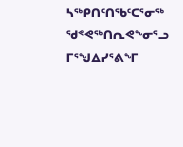ᓴᖅᑭᑎᑦᑎᖃᑦᑕᕐᓂᖅ ᖁᕝᕙᖅᑎᕆᕙᖕᓂᕐᓗ ᒥᕐᖑᐃᓯᕐᕕᖕᒥ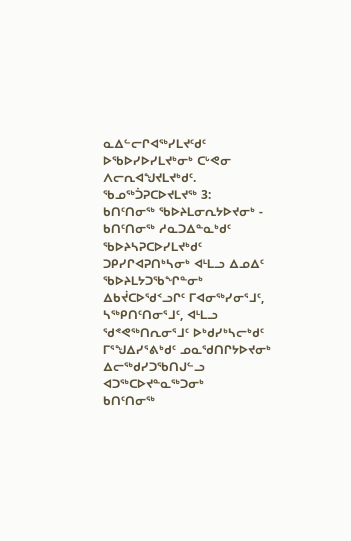ᓇᐃᓪᓕᒋᐊᖅᓯᒪᔪᑦᑯᑦ ᐅᖃᐅᓯᐅᓯᒪᔪᒃᓂᒃ ᑕᒡᕙᓂ ᐱᓕᕆᐊᖑᔪᒪᔪᒃᑯᑦ.
ᖃᓄᖅᑑᕈᑕᐅᔪᒪᔪᖅ 3:
ᑲᑎᑦᑎᓂᖅ ᖃᐅᔨᒪᓂᕆᔭᐅᔪᓂᒃ - ᑲᑎᑦᑎᓂᖅ ᓱᓇᑐᐃᓐᓇᒃᑯᑦ ᖃᐅᔨᓴᕈᑕᐅᓯᒪᔪᒃᑯᑦ ᑐᑭᓯᒋᐊᕈᑎᒃᓴᓂᒃ ᐊᒻᒪᓗ ᐃᓄᐃᑦ ᖃᐅᔨᒪᔭᑐᖃᖏᓐᓂᒃ ᐃᑲᔫᑕᐅᖁᑉᓗᒋᑦ ᒥᐊᓂᖅᓯᓂᕐᒧᑦ, ᓴᖅᑭᑎᑦᑎᓂᕐᒧᑦ, ᐊᒻᒪᓗ ᖁᕝᕙᖅᑎᕆᓂᕐᒧᑦ ᐅᒃᑯᓯᒃᓴᓕᒃᑯᑦ ᒥᕐᖑᐃᓯᕐᕕᒃᑯᑦ ᓄᓇᖁᑎᒋᔭᐅᔪᓂᒃ ᐃᓕᖅᑯᓯᑐᖃᑎᒍᓪᓗ ᐊᑐᖅᑕᐅᔪᓐᓇᖅᑐᓂᒃ
ᑲᑎᑦᑎᓂᖅ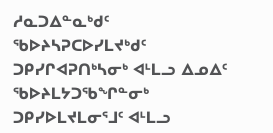ᓱᓇᑐᐃᓐᓇᒃᑯᑦ ᖃᐅᔨᓴᕈᑕᐅᓯᒪᔪᒃᑯᑦ ᑐᑭᓯᒋᐊᕈᑎᒃᓴᓂᒃ ᐊᒻᒪᓗ ᐃᓄᐃᑦ ᖃᐅᔨᒪᔭᑐᖃᖏᓐᓂᒃ ᑐᑭᓯᐅᒪᔪᒪᓂᕐᒧᑦ ᐊᒻᒪᓗ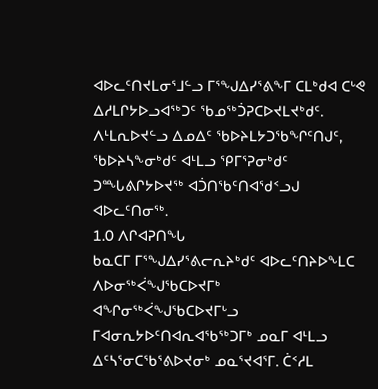ᐊᐅᓚᑦᑎᔪᒪᓂᕐᒧᓪᓗ ᒥᕐᖑᐃᓯᕐᕕᖕᒥ ᑕᒪᒃᑯᐊ ᑕᒡᕙ ᐃᓱᒪᒋᔭᐅᓗᐊᖅᑐᑦ ᖃᓄᖅᑑᕈᑕᐅᔪᒪᔪᒃᑯᑦ. ᐱᒻᒪᕆᐅᔪᓪᓗ ᐃᓄᐃᑦ ᖃᐅᔨᒪᔭᑐᖃᖏᑦᑎᒍᑦ, ᖃᐅᔨᓴᖕᓂᒃᑯᑦ ᐊᒻᒪᓗ ᕿᒥᕐᕈᓂᒃᑯᑦ ᑐᙵᕕᒋᔭᐅᔪᖅ ᐊᑑᑎᖃᑦᑎᐊᖁᑉᓗᒍ ᐊᐅᓚᑦᑎᓂᖅ.
1.0 ᐱᒋᐊᕈᑎᖓ
ᑲᓇᑕᒥ ᒥᕐᖑᐃᓯᕐᕕᓕᕆᔨᒃᑯᑦ ᐊᐅᓚᑦᑎᔨᐅᖕᒪᑕ ᐱᐅᓂᖅᐹᖑᖃᑕᐅᔪᒥᒃ ᐊᖏᓂᖅᐹᖑᖃᑕᐅᔪᒥᒡᓗ ᒥᐊᓂᕆᔭᐅᑦᑎᐊᕆᐊᖃᖅᑐᒥᒃ ᓄᓇᒥ ᐊᒻᒪᓗ ᐃᑦᓴᕐᓂᑕᖃᕐᕕᐅᔪᓂᒃ ᓄᓇᕐᔪᐊᕐᒥ. ᑖᑉᓱᒪ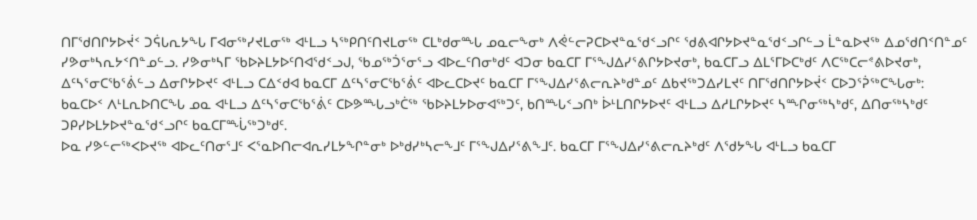ᑎᒥᖁᑎᒋᔭᐅᔫᑉ ᑐᕌᒐᕆᔭᖓ ᒥᐊᓂᖅᓯᔪᒪᓂᖅ ᐊᒻᒪᓗ ᓴᖅᑭᑎᑦᑎᔪᒪᓂᖅ ᑕᒪᒃᑯᓂᙵ ᓄᓇᓕᖕᓂᒃ ᐱᕚᓪᓕᕈᑕᐅᔪᓐᓇᖁᑉᓗᒋᑦ ᖁᕕᐊᒋᔭᐅᔪᓐᓇᖁᑉᓗᒋᓪᓗ ᒫᓐᓇᐅᔪᖅ ᐃᓄᖁᑎᑉᑎᓐᓄᑦ ᓯᕗᓂᒃᓴᕆᔭᑉᑎᓐᓄᓪᓗ. ᓯᕗᓂᒃᓴᒥ ᖃᐅᔨᒪᔭᐅᑦᑎᐊᖁᑉᓗᒍ, ᖃᓄᖅᑑᕐᓂᕐᓗ ᐊᐅᓚᑦᑎᓂᒃᑯᑦ ᐊᑐᓂ ᑲᓇᑕᒥ ᒥᕐᖑᐃᓯᕐᕕᒋᔭᐅᔪᓂᒃ, ᑲᓇᑕᒥᓗ ᐃᒪᕐᒥᐅᑕᒃᑯᑦ ᐱᑕᖅᑕᓕᕝᕕᐅᔪᓂᒃ, ᐃᑦᓴᕐᓂᑕᖃᕐᕖᓪᓗ ᐃᓂᒋᔭᐅᔪᑦ ᐊᒻᒪᓗ ᑕᐃᑉᑯᐊ ᑲᓇᑕᒥ ᐃᑦᓴᕐᓂᑕᖃᕐᕖᑦ ᐊᐅᓚᑕᐅᔪᑦ ᑲᓇᑕᒥ ᒥᕐᖑᐃᓯᕐᕕᓕᕆᔨᒃᑯᓐᓄᑦ ᐃᑲᔪᖅᑐᐃᓯᒪᔪᑦ ᑎᒥᖁᑎᒋᔭᐅᔫᑉ ᑕᐅᑐᕐᕉᖅᑕᖓᓂᒃ:
ᑲᓇᑕᐅᑉ ᐱᒻᒪᕆᐅᑎᑕᖓ ᓄᓇ ᐊᒻᒪᓗ ᐃᑦᓴᕐᓂᑕᖃᕐᕖᑦ ᑕᐅᕗᙵᓗᒃᑖᖅ ᖃᐅᔨᒪᔭᐅᓂᐊᖅᑐᑦ, ᑲᑎᙵᑉᓗᑎᒃ ᐆᒻᒪᑎᒋᔭᐅᔪᑦ ᐊᒻᒪᓗ ᐃᓱᒪᒋᔭᐅᔪᑦ ᓴᙱᓂᖅᓴᒃᑯᑦ, ᐃᑎᓂᖅᓴᒃᑯᑦ ᑐᑭᓯᐅᒪᔭᐅᔪᓐᓇᖁᑉᓗᒋᑦ ᑲᓇᑕᒥᙶᖅᑐᒃᑯᑦ.
ᐅᓇ ᓯᕗᓪᓕᖅᐸᐅᔪᖅ ᐊᐅᓚᑦᑎᓂᕐᒧᑦ ᐸᕐᓇᐅᑎᓕᐊᕆᓯᒪᔭᖏᓐᓂᒃ ᐅᒃᑯᓯᒃᓴᓕᖕᒧᑦ ᒥᕐᖑᐃᓯᕐᕕᖕᒧᑦ. ᑲᓇᑕᒥ ᒥᕐᖑᐃᓯᕐᕕᓕᕆᔨᒃᑯᑦ ᐱᖁᔭᖓ ᐊᒻᒪᓗ ᑲᓇᑕᒥ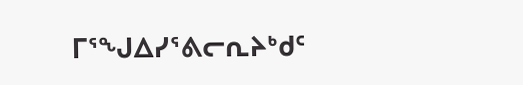ᒥᕐᖑᐃᓯᕐᕕᓕᕆᔨᒃᑯᑦ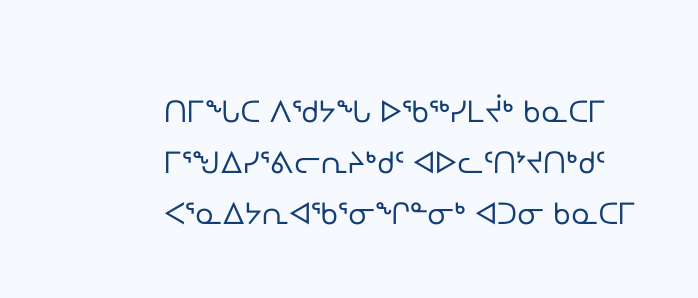ᑎᒥᖓᑕ ᐱᖁᔭᖓ ᐅᖃᖅᓯᒪᔫᒃ ᑲᓇᑕᒥ ᒥᕐᖑᐃᓯᕐᕕᓕᕆᔨᒃᑯᑦ ᐊᐅᓚᑦᑎᔾᔪᑎᒃᑯᑦ ᐸᕐᓇᐃᔭᕆᐊᖃᕐᓂᖏᓐᓂᒃ ᐊᑐᓂ ᑲᓇᑕᒥ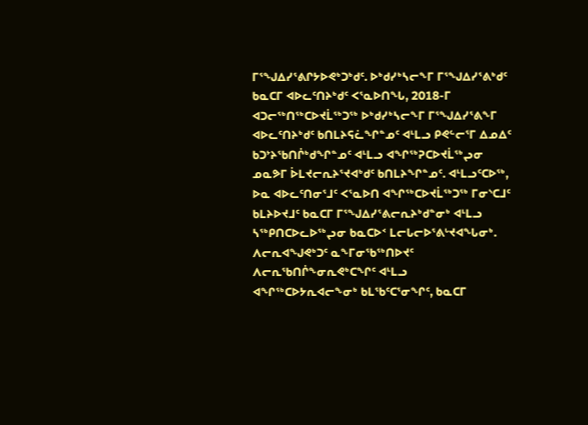ᒥᕐᖑᐃᓯᕐᕕᒋᔭᐅᕙᒃᑐᒃᑯᑦ. ᐅᒃᑯᓯᒃᓴᓕᖕᒥ ᒥᕐᖑᐃᓯᕐᕕᒃᑯᑦ ᑲᓇᑕᒥ ᐊᐅᓚᑦᑎᔨᒃᑯᑦ ᐸᕐᓇᐅᑎᖓ, 2018-ᒥ ᐊᑐᓕᖅᑎᖅᑕᐅᔪᒫᖅᑐᖅ ᐅᒃᑯᓯᒃᓴᓕᖕᒥ ᒥᕐᖑᐃᓯᕐᕕᖕᒥ ᐊᐅᓚᑦᑎᔨᒃᑯᑦ ᑲᑎᒪᔨᕋᓛᖏᓐᓄᑦ ᐊᒻᒪᓗ ᑭᕙᓪᓕᕐᒥ ᐃᓄᐃᑦ ᑲᑐᔾᔨᖃᑎᒌᒃᑯᖏᓐᓄᑦ ᐊᒻᒪᓗ ᐊᖏᖅᕈᑕᐅᔪᒫᖅᖢᓂ ᓄᓇᕗᒥ ᐆᒪᔪᓕᕆᔨᕐᔪᐊᒃᑯᑦ ᑲᑎᒪᔨᖏᓐᓄᑦ. ᐊᒻᒪᓗᑦᑕᐅᖅ, ᐅᓇ ᐊᐅᓚᑦᑎᓂᕐᒧᑦ ᐸᕐᓇᐅᑎ ᐊᖏᖅᑕᐅᔪᒫᖅᑐᖅ ᒥᓂᔅᑕᒧᑦ ᑲᒪᔨᐅᔪᒧᑦ ᑲᓇᑕᒥ ᒥᕐᖑᐃᓯᕐᕕᓕᕆᔨᒃᑯᓐᓂᒃ ᐊᒻᒪᓗ ᓴᖅᑭᑎᑕᐅᓚᐅᖅᖢᓂ ᑲᓇᑕᐅᑉ ᒪᓕᒐᓕᐅᕐᕕᒡᔪᐊᖓᓂᒃ. ᐱᓕᕆᐊᖑᕙᒃᑐᑦ ᓇᖕᒥᓂᖃᖅᑎᐅᔪᑦ ᐱᓕᕆᖃᑎᒌᖕᓂᕆᕙᒃᑕᖏᑦ ᐊᒻᒪᓗ ᐊᖏᖅᑕᐅᔭᕆᐊᓕᖕᓂᒃ ᑲᒪᖃᑦᑕᕐᓂᖏᑦ, ᑲᓇᑕᒥ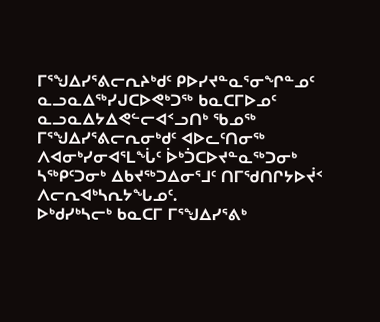ᒥᕐᖑᐃᓯᕐᕕᓕᕆᔨᒃᑯᑦ ᑭᐅᓯᔪᓐᓇᕐᓂᖏᓐᓄᑦ ᓇᓗᓇᐃᖅᓯᒍᑕᐅᕙᒃᑐᖅ ᑲᓇᑕᒥᐅᓄᑦ ᓇᓗᓇᐃᔭᐃᕙᓪᓕᐊᑉᓗᑎᒃ ᖃᓄᖅ ᒥᕐᖑᐃᓯᕐᕕᓕᕆᓂᒃᑯᑦ ᐊᐅᓚᑦᑎᓂᖅ ᐱᐊᓂᒃᓯᓂᐊᕐᒪᖔᑦ ᐆᒃᑑᑕᐅᔪᓐᓇᖅᑐᓂᒃ ᓴᖅᑭᑦᑐᓂᒃ ᐃᑲᔪᖅᑐᐃᓂᕐᒧᑦ ᑎᒥᖁᑎᒋᔭᐅᔫᑉ ᐱᓕᕆᐊᒃᓴᕆᔭᖓᓄᑦ.
ᐅᒃᑯᓯᒃᓴᓕᒃ ᑲᓇᑕᒥ ᒥᕐᖑᐃᓯᕐᕕᒃ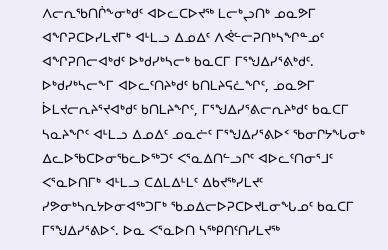ᐱᓕᕆᖃᑎᒌᖕᓂᒃᑯᑦ ᐊᐅᓚᑕᐅᔪᖅ ᒪᓕᒃᖢᑎᒃ ᓄᓇᕗᒥ ᐊᖏᕈᑕᐅᓯᒪᔪᒥᒃ ᐊᒻᒪᓗ ᐃᓄᐃᑦ ᐱᕚᓪᓕᕈᑎᒃᓴᖏᓐᓄᑦ ᐊᖏᕈᑎᓕᐊᒃᑯᑦ ᐅᒃᑯᓯᒃᓴᓕᒃ ᑲᓇᑕᒥ ᒥᕐᖑᐃᓯᕐᕕᒃᑯᑦ. ᐅᒃᑯᓯᒃᓴᓕᖕᒥ ᐊᐅᓚᑦᑎᔨᒃᑯᑦ ᑲᑎᒪᔨᕋᓛᖏᑦ, ᓄᓇᕗᒥ ᐆᒪᔪᓕᕆᔨᕐᔪᐊᒃᑯᑦ ᑲᑎᒪᔨᖏᑦ, ᒥᕐᖑᐃᓯᕐᕕᓕᕆᔨᒃᑯᑦ ᑲᓇᑕᒥ ᓴᓇᔨᖏᑦ ᐊᒻᒪᓗ ᐃᓄᐃᑦ ᓄᓇᓖᑦ ᒥᕐᖑᐃᓯᕐᕕᐅᑉ ᖃᓂᒋᔭᖓᓂᒃ ᐃᓚᐅᖃᑕᐅᓂᖃᓚᐅᖅᑐᑦ ᐸᕐᓇᐃᑎᓪᓗᒋᑦ ᐊᐅᓚᑦᑎᓂᕐᒧᑦ ᐸᕐᓇᐅᑎᒥᒃ ᐊᒻᒪᓗ ᑕᐃᒪᐃᒻᒪᑦ ᐃᑲᔪᖅᓯᒪᔪᑦ ᓯᕗᓂᒃᓴᕆᔭᐅᓂᐊᖅᑐᒥᒃ ᖃᓄᐃᓕᐅᕈᑕᐅᔪᒪᓂᖓᓄᑦ ᑲᓇᑕᒥ ᒥᕐᖑᐃᓯᕐᕕᐅᑉ. ᐅᓇ ᐸᕐᓇᐅᑎ ᓴᖅᑭᑎᑦᑎᓯᒪᔪᖅ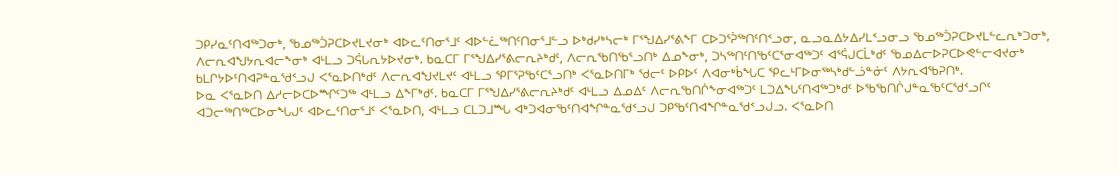ᑐᑭᓯᓇᑦᑎᐊᖅᑐᓂᒃ, ᖃᓄᖅᑑᕈᑕᐅᔪᒪᔪᓂᒃ ᐊᐅᓚᑦᑎᓂᕐᒧᑦ ᐊᐅᓪᓛᖅᑎᑦᑎᓂᕐᒧᓪᓗ ᐅᒃᑯᓯᒃᓴᓕᒃ ᒥᕐᖑᐃᓯᕐᕕᖕᒥ ᑕᐅᑐᕐᕉᖅᑎᑦᑎᑉᓗᓂ, ᓇᓗᓇᐃᔭᐃᓯᒪᑉᓗᓂᓗ ᖃᓄᖅᑑᕈᑕᐅᔪᒪᓪᓚᕆᒃᑐᓂᒃ, ᐱᓕᕆᐊᖑᔭᕆᐊᓕᖕᓂᒃ ᐊᒻᒪᓗ ᑐᕌᒐᕆᔭᐅᔪᓂᒃ. ᑲᓇᑕᒥ ᒥᕐᖑᐃᓯᕐᕕᓕᕆᔨᒃᑯᑦ, ᐱᓕᕆᖃᑎᖃᕐᓗᑎᒃ ᐃᓄᖕᓂᒃ, ᑐᓴᖅᑎᑦᑎᖃᑦᑕᕐᓂᐊᖅᑐᑦ ᐊᕐᕌᒍᑕᒫᒃᑯᑦ ᖃᓄᐃᓕᐅᕈᑕᐅᕙᓪᓕᐊᔪᓂᒃ ᑲᒪᒋᔭᐅᑦᑎᐊᕈᓐᓇᖁᑉᓗᒍ ᐸᕐᓇᐅᑎᒃᑯᑦ ᐱᓕᕆᐊᖑᔪᒪᔪᑦ ᐊᒻᒪᓗ ᕿᒥᕐᕈᖃᑦᑕᕐᓗᑎᒃ ᐸᕐᓇᐅᑎᒥᒃ ᖁᓕᑦ ᐅᑭᐅᑦ ᐱᐊᓂᒃᑳᖓᑕ ᕿᓚᒻᒥᐅᓂᖅᓴᒃᑯᓪᓘᓐᓃᑦ ᐱᔭᕆᐊᖃᕈᑎᒃ.
ᐅᓇ ᐸᕐᓇᐅᑎ ᐃᓱᓕᐅᑕᐅᙱᑦᑐᖅ ᐊᒻᒪᓗ ᐃᖕᒥᒃᑯᑦ. ᑲᓇᑕᒥ ᒥᕐᖑᐃᓯᕐᕕᓕᕆᔨᒃᑯᑦ ᐊᒻᒪᓗ ᐃᓄᐃᑦ ᐱᓕᕆᖃᑎᒌᖕᓂᐊᖅᑐᑦ ᒪᑐᐃᖓᑦᑎᐊᖅᑐᒃᑯᑦ ᐅᖃᖃᑎᒌᒍᓐᓇᖃᑦᑕᖁᑉᓗᒋᑦ ᐊᑐᓕᖅᑎᖅᑕᐅᓂᖓᒍᑦ ᐊᐅᓚᑦᑎᓂᕐᒧᑦ ᐸᕐᓇᐅᑎ, ᐊᒻᒪᓗ ᑕᒪᑐᒧᙵ ᐊᒃᑐᐊᓂᖃᑦᑎᐊᖏᓐᓇᖁᑉᓗᒍ ᑐᑭᖃᑦᑎᐊᖏᓐᓇᖁᑉᓗᒍᓗ. ᐸᕐᓇᐅᑎ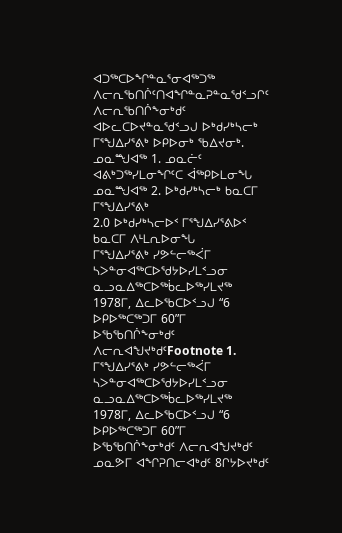ᐊᑐᖅᑕᐅᖏᓐᓇᕐᓂᐊᖅᑐᖅ ᐱᓕᕆᖃᑎᒌᑦᑎᐊᖏᓐᓇᕈᓐᓇᖁᑉᓗᒋᑦ ᐱᓕᕆᖃᑎᒌᖕᓂᒃᑯᑦ ᐊᐅᓚᑕᐅᔪᓐᓇᖁᑉᓗᒍ ᐅᒃᑯᓯᒃᓴᓕᒃ ᒥᕐᖑᐃᓯᕐᕕᒃ ᐅᑭᐅᓂᒃ ᖃᐃᔪᓂᒃ.
ᓄᓇᙳᐊᖅ 1. ᓄᓇᓖᑦ ᐊᕕᒃᑐᖅᓯᒪᓂᖏᑦᑕ ᐋᖅᑭᐅᒪᓂᖓ
ᓄᓇᙳᐊᖅ 2. ᐅᒃᑯᓯᒃᓴᓕᒃ ᑲᓇᑕᒥ ᒥᕐᖑᐃᓯᕐᕕᒃ
2.0 ᐅᒃᑯᓯᒃᓴᓕᐅᑉ ᒥᕐᖑᐃᓯᕐᕕᐅᑉ ᑲᓇᑕᒥ ᐱᒻᒪᕆᐅᓂᖓ
ᒥᕐᖑᐃᓯᕐᕕᒃ ᓯᕗᓪᓕᖅᐹᒥ ᓴᐳᓐᓂᐊᖅᑕᐅᖁᔭᐅᓯᒪᑉᓗᓂ ᓇᓗᓇᐃᖅᑕᐅᖅᑳᓚᐅᖅᓯᒪᔪᖅ 1978ᒥ, ᐃᓚᐅᖃᑕᐅᑉᓗᒍ “6 ᐅᑭᐅᖅᑕᖅᑐᒥ 60”ᒥ ᐅᖃᖃᑎᒌᖕᓂᒃᑯᑦ ᐱᓕᕆᐊᖑᔪᒃᑯᑦFootnote 1. ᒥᕐᖑᐃᓯᕐᕕᒃ ᓯᕗᓪᓕᖅᐹᒥ ᓴᐳᓐᓂᐊᖅᑕᐅᖁᔭᐅᓯᒪᑉᓗᓂ ᓇᓗᓇᐃᖅᑕᐅᖅᑳᓚᐅᖅᓯᒪᔪᖅ 1978ᒥ, ᐃᓚᐅᖃᑕᐅᑉᓗᒍ “6 ᐅᑭᐅᖅᑕᖅᑐᒥ 60”ᒥ ᐅᖃᖃᑎᒌᖕᓂᒃᑯᑦ ᐱᓕᕆᐊᖑᔪᒃᑯᑦ ᓄᓇᕗᒥ ᐊᖏᕈᑎᓕᐊᒃᑯᑦ 8ᒋᔭᐅᔪᒃᑯᑦ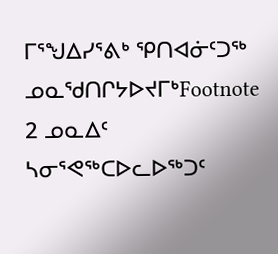ᒥᕐᖑᐃᓯᕐᕕᒃ ᕿᑎᐊᓃᑦᑐᖅ ᓄᓇᖁᑎᒋᔭᐅᔪᒥᒃFootnote 2 ᓄᓇᐃᑦ ᓴᓂᕐᕙᖅᑕᐅᓚᐅᖅᑐᑦ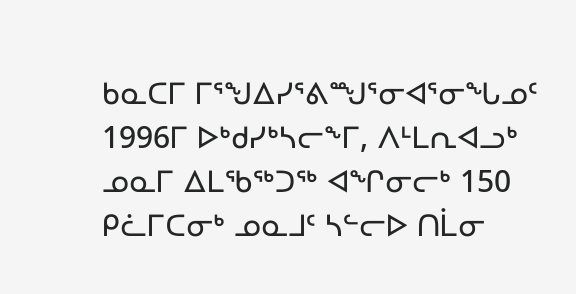ᑲᓇᑕᒥ ᒥᕐᖑᐃᓯᕐᕕᙳᕐᓂᐊᕐᓂᖓᓄᑦ 1996ᒥ ᐅᒃᑯᓯᒃᓴᓕᖕᒥ, ᐱᒻᒪᕆᐊᓗᒃ ᓄᓇᒥ ᐃᒪᖃᖅᑐᖅ ᐊᖏᓂᓕᒃ 150 ᑭᓛᒥᑕᓂᒃ ᓄᓇᒧᑦ ᓴᓪᓕᐅ ᑎᒫᓂ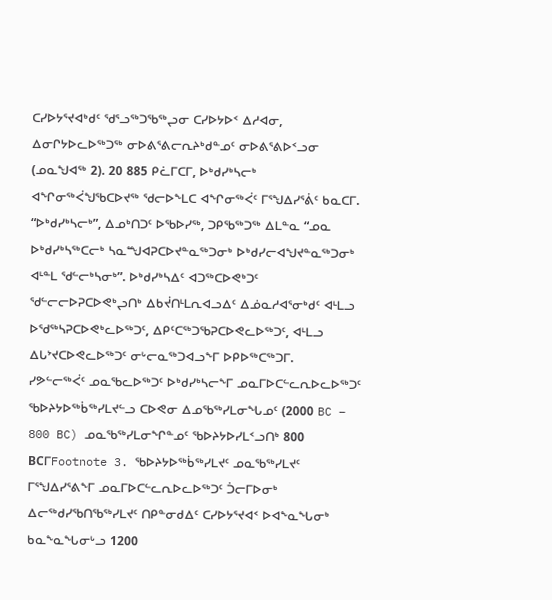ᑕᓯᐅᔭᕐᔪᐊᒃᑯᑦ ᖁᕐᓗᖅᑐᖃᖅᖢᓂ ᑕᓯᐅᔭᐅᑉ ᐃᓱᐊᓂ, ᐃᓂᒋᔭᐅᓚᐅᖅᑐᖅ ᓂᐅᕕᕐᕕᓕᕆᔨᒃᑯᓐᓄᑦ ᓂᐅᕕᕐᕕᐅᑉᓗᓂ (ᓄᓇᖑᐊᖅ 2). 20 885 ᑭᓛᒥᑕᒥ, ᐅᒃᑯᓯᒃᓴᓕᒃ ᐊᖏᓂᖅᐹᖑᖃᑕᐅᔪᖅ ᖁᓕᐅᖕᒪᑕ ᐊᖏᓂᖅᐹᑦ ᒥᕐᖑᐃᓯᕐᕖᑦ ᑲᓇᑕᒥ. “ᐅᒃᑯᓯᒃᓴᓕᒃ”, ᐃᓄᒃᑎᑐᑦ ᐅᖃᐅᓯᖅ, ᑐᑭᖃᖅᑐᖅ ᐃᒪᓐᓇ “ᓄᓇ ᐅᒃᑯᓯᒃᓴᖅᑕᓕᒃ ᓴᓇᙳᐊᕈᑕᐅᔪᓐᓇᖅᑐᓂᒃ ᐅᒃᑯᓯᓕᐊᖑᔪᓐᓇᖅᑐᓂᒃ ᐊᒻᓐᒪ ᖁᓪᓕᒃᓴᓂᒃ”. ᐅᒃᑯᓯᒃᓴᐃᑦ ᐊᑐᖅᑕᐅᕙᒃᑐᑦ ᖁᓪᓕᓕᐅᕈᑕᐅᕙᒃᖢᑎᒃ ᐃᑲᔫᑎᒻᒪᕆᐊᓗᐃᑦ ᐃᓅᓇᓱᐊᕐᓂᒃᑯᑦ ᐊᒻᒪᓗ ᐅᖁᖅᓴᕈᑕᐅᕙᒃᓚᐅᖅᑐᑦ, ᐃᑭᑦᑕᖅᑐᖃᕈᑕᐅᕙᓚᐅᖅᑐᑦ, ᐊᒻᒪᓗ ᐃᒐᔾᔪᑕᐅᕙᓚᐅᖅᑐᑦ ᓂᒡᓕᓇᖅᑐᐊᓗᖕᒥ ᐅᑭᐅᖅᑕᖅᑐᒥ.
ᓯᕗᓪᓕᖅᐹᑦ ᓄᓇᖃᓚᐅᖅᑐᑦ ᐅᒃᑯᓯᒃᓴᓕᖕᒥ ᓄᓇᒥᐅᑕᓪᓚᕆᐅᓚᐅᖅᑐᑦ ᖃᐅᔨᔭᐅᖅᑳᖅᓯᒪᔪᓪᓗ ᑕᐅᕙᓂ ᐃᓄᖃᖅᓯᒪᓂᖓᓄᑦ (2000 BC – 800 BC) ᓄᓇᖃᖅᓯᒪᓂᖏᓐᓄᑦ ᖃᐅᔨᔭᐅᓯᒪᑉᓗᑎᒃ 800 BCᒥFootnote 3. ᖃᐅᔨᔭᐅᖅᑳᖅᓯᒪᔪᑦ ᓄᓇᖃᖅᓯᒪᔪᑦ ᒥᕐᖑᐃᓯᕐᕕᖕᒥ ᓄᓇᒥᐅᑕᓪᓚᕆᐅᓚᐅᖅᑐᑦ ᑑᓕᒥᐅᓂᒃ ᐃᓕᖅᑯᓯᖃᑎᖃᖅᓯᒪᔪᑦ ᑎᑭᓐᓂᑯᐃᑦ ᑕᓯᐅᔭᕐᔪᐊᑉ ᐅᐊᖕᓇᖓᓂᒃ ᑲᓇᖕᓇᖓᓂᒡᓗ 1200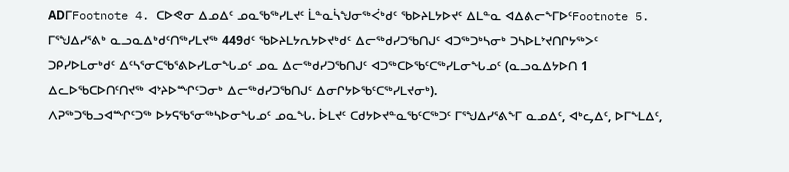ADᒥFootnote 4. ᑕᐅᕙᓂ ᐃᓄᐃᑦ ᓄᓇᖃᖅᓯᒪᔪᑦ ᒫᓐᓇᓵᖑᓂᖅᐹᒃᑯᑦ ᖃᐅᔨᒪᔭᐅᔪᑦ ᐃᒪᓐᓇ ᐊᐃᕕᓕᖕᒥᐅᑦFootnote 5. ᒥᕐᖑᐃᓯᕐᕕᒃ ᓇᓗᓇᐃᒃᑯᑦᑎᖅᓯᒪᔪᖅ 449ᑯᑦ ᖃᐅᔨᒪᔭᕆᔭᐅᔪᒃᑯᑦ ᐃᓕᖅᑯᓯᑐᖃᑎᒍᑦ ᐊᑐᖅᑐᒃᓴᓂᒃ ᑐᓴᐅᒪᔾᔪᑎᒋᔭᖅᐳᑦ ᑐᑭᓯᐅᒪᓂᒃᑯᑦ ᐃᑦᓴᕐᓂᑕᖃᕐᕕᐅᓯᒪᓂᖓᓄᑦ ᓄᓇ ᐃᓕᖅᑯᓯᑐᖃᑎᒍᑦ ᐊᑐᖅᑕᐅᖃᑦᑕᖅᓯᒪᓂᖓᓄᑦ (ᓇᓗᓇᐃᔭᐅᑎ 1 ᐃᓚᐅᖃᑕᐅᑎᑦᑎᔪᖅ ᐊᔾᔨᐅᙱᑦᑐᓂᒃ ᐃᓕᖅᑯᓯᑐᖃᑎᒍᑦ ᐃᓂᒋᔭᐅᖃᑦᑕᖅᓯᒪᔪᓂᒃ).
ᐱᕈᖅᑐᖃᓗᐊᙱᑦᑐᖅ ᐅᔭᕋᖃᕐᓂᖅᓴᐅᓂᖓᓄᑦ ᓄᓇᖓ. ᐆᒪᔪᑦ ᑕᑯᔭᐅᔪᓐᓇᖃᑦᑕᖅᑐᑦ ᒥᕐᖑᐃᓯᕐᕕᖕᒥ ᓇᓄᐃᑦ, ᐊᒃᖤᐃᑦ, ᐅᒥᖕᒪᐃᑦ,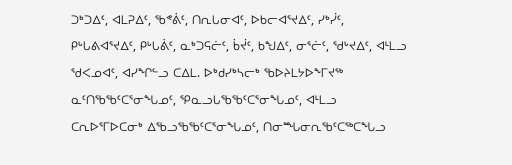ᑐᒃᑐᐃᑦ, ᐊᒪᕈᐃᑦ, ᖃᕝᕖᑦ, ᑎᕆᒐᓂᐊᑦ, ᐅᑲᓕᐊᕐᔪᐃᑦ, ᓯᒃᓰᑦ, ᑭᒡᒐᕕᐊᕐᔪᐃᑦ, ᑭᒡᒐᕖᑦ, ᓇᒃᑐᕋᓖᑦ, ᑳᔫᑦ, ᑲᖑᐃᑦ, ᓂᕐᓖᑦ, ᖁᒡᔪᐃᑦ, ᐊᒻᒪᓗ ᖁᐸᓄᐊᑦ, ᐊᓯᖏᓪᓗ ᑕᐃᒪ. ᐅᒃᑯᓯᒃᓴᓕᒃ ᖃᐅᔨᒪᔭᐅᖕᒥᔪᖅ ᓇᑦᑎᖃᖃᑦᑕᕐᓂᖓᓄᑦ, ᕿᓇᓗᒐᖃᖃᑦᑕᕐᓂᖓᓄᑦ, ᐊᒻᒪᓗ ᑕᕆᐅᕐᒥᐅᑕᓂᒃ ᐃᖃᓗᖃᖃᑦᑕᕐᓂᖓᓄᑦ, ᑎᓂᙵᓂᕆᖃᑦᑕᖅᑕᖓᓗ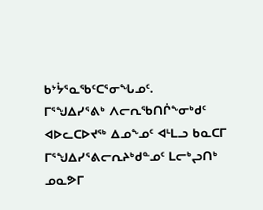ᑲᔾᔮᕐᓇᖃᑦᑕᕐᓂᖓᓄᑦ.
ᒥᕐᖑᐃᓯᕐᕕᒃ ᐱᓕᕆᖃᑎᒌᖕᓂᒃᑯᑦ ᐊᐅᓚᑕᐅᔪᖅ ᐃᓄᖕᓄᑦ ᐊᒻᒪᓗ ᑲᓇᑕᒥ ᒥᕐᖑᐃᓯᕐᕕᓕᕆᔨᒃᑯᓐᓄᑦ ᒪᓕᒃᖢᑎᒃ ᓄᓇᕗᒥ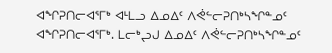ᐊᖏᕈᑎᓕᐊᕐᒥᒃ ᐊᒻᒪᓗ ᐃᓄᐃᑦ ᐱᕚᓪᓕᕈᑎᒃᓴᖏᓐᓄᑦ ᐊᖏᕈᑎᓕᐊᕐᒥᒃ. ᒪᓕᒃᖢᒍ ᐃᓄᐃᑦ ᐱᕚᓪᓕᕈᑎᒃᓴᖏᓐᓄᑦ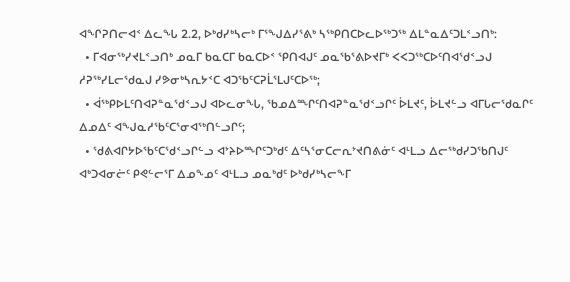ᐊᖏᕈᑎᓕᐊᑉ ᐃᓚᖓ 2.2, ᐅᒃᑯᓯᒃᓴᓕᒃ ᒥᕐᖑᐃᓯᕐᕕᒃ ᓴᖅᑭᑎᑕᐅᓚᐅᖅᑐᖅ ᐃᒪᓐᓇᐃᑦᑐᒪᑉᓗᑎᒃ:
  • ᒥᐊᓂᖅᓯᔪᒪᑉᓗᑎᒃ ᓄᓇᒥ ᑲᓇᑕᒥ ᑲᓇᑕᐅᑉ ᕿᑎᐊᒍᑦ ᓄᓇᖃᕐᕕᐅᔪᒥᒃ ᐸᐸᑐᖅᑕᐅᑦᑎᐊᖁᑉᓗᒍ ᓱᕈᖅᓯᒪᓕᖁᓇᒍ ᓯᕗᓂᒃᓴᕆᔭᑉᑕ ᐊᑐᖃᑦᑕᕈᒫᕐᒪᒍᑦᑕᐅᖅ;
  • ᐋᖅᑭᐅᒪᑦᑎᐊᕈᓐᓇᖁᑉᓗᒍ ᐊᐅᓚᓂᖓ, ᖃᓄᐃᙱᑦᑎᐊᕈᓐᓇᖁᑉᓗᒋᑦ ᐆᒪᔪᑦ, ᐆᒪᔪᓪᓗ ᐊᒥᒐᓕᖁᓇᒋᑦ ᐃᓄᐃᑦ ᐊᖑᓇᓱᖃᑦᑕᕐᓂᐊᖅᑎᓪᓗᒋᑦ;
  • ᖁᕕᐊᒋᔭᐅᖃᑦᑕᖁᑉᓗᒋᓪᓗ ᐊᔾᔨᐅᙱᑦᑐᒃᑯᑦ ᐃᑦᓴᕐᓂᑕᓕᕆᔾᔪᑎᕕᓃᑦ ᐊᒻᒪᓗ ᐃᓕᖅᑯᓯᑐᖃᑎᒍᑦ ᐊᒃᑐᐊᓂᓖᑦ ᑭᕙᓪᓕᕐᒥ ᐃᓄᖕᓄᑦ ᐊᒻᒪᓗ ᓄᓇᒃᑯᑦ ᐅᒃᑯᓯᒃᓴᓕᖕᒥ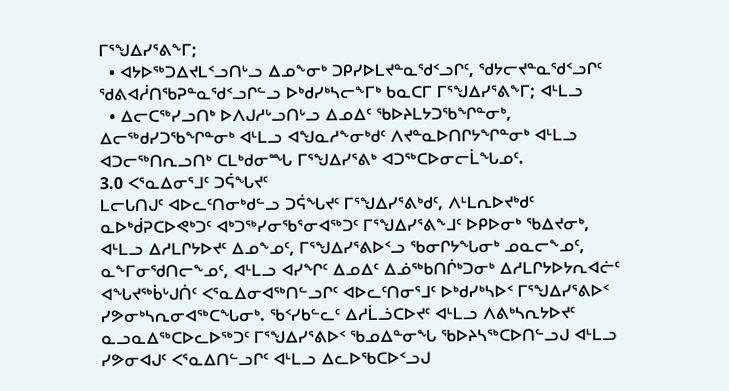ᒥᕐᖑᐃᓯᕐᕕᖕᒥ;
  • ᐊᔭᐅᖅᑐᐃᔪᒪᑉᓗᑎᒡᓗ ᐃᓄᖕᓂᒃ ᑐᑭᓯᐅᒪᔪᓐᓇᖁᑉᓗᒋᑦ, ᖁᔭᓕᔪᓐᓇᖁᑉᓗᒋᑦ ᖁᕕᐊᓲᑎᖃᕈᓐᓇᖁᑉᓗᒋᓪᓗ ᐅᒃᑯᓯᒃᓴᓕᖕᒥᒃ ᑲᓇᑕᒥ ᒥᕐᖑᐃᓯᕐᕕᖕᒥ; ᐊᒻᒪᓗ
  • ᐃᓕᑕᖅᓯᓗᑎᒃ ᐅᐱᒍᓱᒡᓗᑎᒡᓗ ᐃᓄᐃᑦ ᖃᐅᔨᒪᔭᑐᖃᖏᓐᓂᒃ, ᐃᓕᖅᑯᓯᑐᖃᖏᓐᓂᒃ ᐊᒻᒪᓗ ᐊᖑᓇᓱᖕᓂᒃᑯᑦ ᐱᔪᓐᓇᐅᑎᒋᔭᖏᓐᓂᒃ ᐊᒻᒪᓗ ᐊᑐᓕᖅᑎᕆᓗᑎᒃ ᑕᒪᒃᑯᓂᙵ ᒥᕐᖑᐃᓯᕐᕕᒃ ᐊᑐᖅᑕᐅᓂᓕᒫᖓᓄᑦ.
3.0 ᐸᕐᓇᐃᓂᕐᒧᑦ ᑐᕌᖓᔪᑦ
ᒪᓕᒐᑎᒍᑦ ᐊᐅᓚᑦᑎᓂᒃᑯᓪᓗ ᑐᕌᖓᔪᑦ ᒥᕐᖑᐃᓯᕐᕕᒃᑯᑦ, ᐱᒻᒪᕆᐅᔪᒃᑯᑦ ᓇᐅᒃᑰᕈᑕᐅᕙᒃᑐᑦ ᐊᒃᑐᖅᓯᓂᖃᕐᓂᐊᖅᑐᑦ ᒥᕐᖑᐃᓯᕐᕕᖕᒧᑦ ᐅᑭᐅᓂᒃ ᖃᐃᔪᓂᒃ, ᐊᒻᒪᓗ ᐃᓱᒪᒋᔭᐅᔪᑦ ᐃᓄᖕᓄᑦ, ᒥᕐᖑᐃᓯᕐᕕᐅᑉᓗ ᖃᓂᒋᔭᖓᓂᒃ ᓄᓇᓕᖕᓄᑦ, ᓇᖕᒥᓂᖁᑎᓕᖕᓄᑦ, ᐊᒻᒪᓗ ᐊᓯᖏᑦ ᐃᓄᐃᑦ ᐃᓅᖅᑲᑎᒌᒃᑐᓂᒃ ᐃᓱᒪᒋᔭᐅᔭᕆᐊᓖᑦ ᐊᖓᔪᖅᑳᒡᒍᑏᑦ ᐸᕐᓇᐃᓂᐊᖅᑎᓪᓗᒋᑦ ᐊᐅᓚᑦᑎᓂᕐᒧᑦ ᐅᒃᑯᓯᒃᓴᐅᑉ ᒥᕐᖑᐃᓯᕐᕕᐅᑉ ᓯᕗᓂᒃᓴᕆᓂᐊᖅᑕᖓᓂᒃ. ᖃᑉᓯᑲᓪᓚᑦ ᐃᓱᒫᓘᑕᐅᔪᑦ ᐊᒻᒪᓗ ᐱᕕᒃᓴᕆᔭᐅᔪᑦ ᓇᓗᓇᐃᖅᑕᐅᓚᐅᖅᑐᑦ ᒥᕐᖑᐃᓯᕐᕕᐅᑉ ᖃᓄᐃᓐᓂᖓ ᖃᐅᔨᓴᖅᑕᐅᑎᓪᓗᒍ ᐊᒻᒪᓗ ᓯᕗᓂᐊᒍᑦ ᐸᕐᓇᐃᑎᓪᓗᒋᑦ ᐊᒻᒪᓗ ᐃᓚᐅᖃᑕᐅᑉᓗᒍ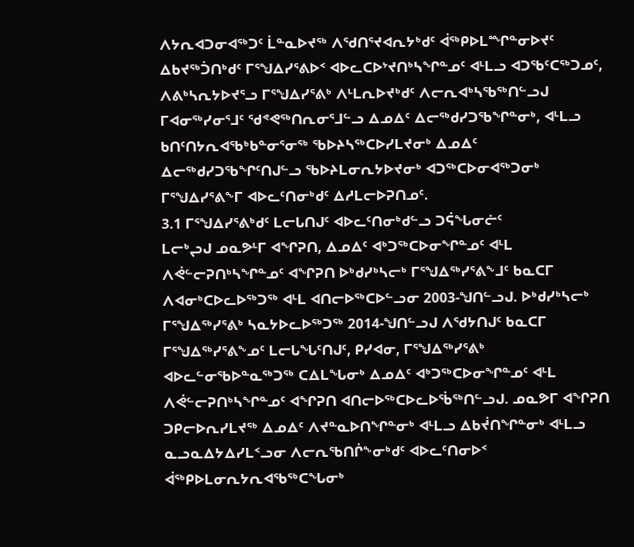ᐱᔭᕆᐊᑐᓂᐊᖅᑐᑦ ᒫᓐᓇᐅᔪᖅ ᐱᖁᑎᕐᔪᐊᕆᔭᒃᑯᑦ ᐋᖅᑭᐅᒪᙱᓐᓂᐅᔪᑦ ᐃᑲᔪᖅᑑᑎᒃᑯᑦ ᒥᕐᖑᐃᓯᕐᕕᐅᑉ ᐊᐅᓚᑕᐅᔾᔪᑎᒃᓴᖏᓐᓄᑦ ᐊᒻᒪᓗ ᐊᑐᖃᑦᑕᖅᑐᓄᑦ, ᐱᕕᒃᓴᕆᔭᐅᔪᕐᓗ ᒥᕐᖑᐃᓯᕐᕕᒃ ᐱᒻᒪᕆᐅᔪᒃᑯᑦ ᐱᓕᕆᐊᒃᓴᖃᖅᑎᓪᓗᒍ ᒥᐊᓂᖅᓯᓂᕐᒧᑦ ᖁᕝᕙᖅᑎᕆᓂᕐᒧᓪᓗ ᐃᓄᐃᑦ ᐃᓕᖅᑯᓯᑐᖃᖏᓐᓂᒃ, ᐊᒻᒪᓗ ᑲᑎᑦᑎᔭᕆᐊᖃᒃᑲᓐᓂᕐᓂᖅ ᖃᐅᔨᓴᖅᑕᐅᓯᒪᔪᓂᒃ ᐃᓄᐃᑦ ᐃᓕᖅᑯᓯᑐᖃᖏᑦᑎᒍᓪᓗ ᖃᐅᔨᒪᓂᕆᔭᐅᔪᓂᒃ ᐊᑐᖅᑕᐅᓂᐊᖅᑐᓂᒃ ᒥᕐᖑᐃᓯᕐᕕᖕᒥ ᐊᐅᓚᑦᑎᓂᒃᑯᑦ ᐃᓱᒪᓕᐅᕈᑎᓄᑦ.
3.1 ᒥᕐᖑᐃᓯᕐᕕᒃᑯᑦ ᒪᓕᒐᑎᒍᑦ ᐊᐅᓚᑦᑎᓂᒃᑯᓪᓗ ᑐᕌᖓᓂᓖᑦ
ᒪᓕᒃᖢᒍ ᓄᓇᕗᒻᒥ ᐊᖏᕈᑎ, ᐃᓄᐃᑦ ᐊᒃᑐᖅᑕᐅᓂᖏᓐᓄᑦ ᐊᒻᒪ ᐱᕚᓪᓕᕈᑎᒃᓴᖏᓐᓄᑦ ᐊᖏᕈᑎ ᐅᒃᑯᓯᒃᓴᓕᒃ ᒥᕐᖑᐃᖅᓯᕐᕕᖕᒧᑦ ᑲᓇᑕᒥ ᐱᐊᓂᒃᑕᐅᓚᐅᖅᑐᖅ ᐊᒻᒪ ᐊᑎᓕᐅᖅᑕᐅᓪᓗᓂ 2003-ᖑᑎᓪᓗᒍ. ᐅᒃᑯᓯᒃᓴᓕᒃ ᒥᕐᖑᐃᖅᓯᕐᕕᒃ ᓴᓇᔭᐅᓚᐅᖅᑐᖅ 2014-ᖑᑎᓪᓗᒍ ᐱᖁᔭᑎᒍᑦ ᑲᓇᑕᒥ ᒥᕐᖑᐃᖅᓯᕐᕕᖕᓄᑦ ᒪᓕᒐᖓᑦᑎᒍᑦ, ᑭᓯᐊᓂ, ᒥᕐᖑᐃᖅᓯᕐᕕᒃ ᐊᐅᓚᓪᓂᖃᐅᓐᓇᖅᑐᖅ ᑕᐃᒪᖓᓂᒃ ᐃᓄᐃᑦ ᐊᒃᑐᖅᑕᐅᓂᖏᓐᓄᑦ ᐊᒻᒪ ᐱᕚᓪᓕᕈᑎᒃᓴᖏᓐᓄᑦ ᐊᖏᕈᑎ ᐊᑎᓕᐅᖅᑕᐅᓚᐅᖄᖅᑎᓪᓗᒍ. ᓄᓇᕗᒥ ᐊᖏᕈᑎ ᑐᑭᓕᐅᕆᓯᒪᔪᖅ ᐃᓄᐃᑦ ᐱᔪᓐᓇᐅᑎᖏᓐᓂᒃ ᐊᒻᒪᓗ ᐃᑲᔫᑎᖏᓐᓂᒃ ᐊᒻᒪᓗ ᓇᓗᓇᐃᔭᐃᓯᒪᑉᓗᓂ ᐱᓕᕆᖃᑎᒌᖕᓂᒃᑯᑦ ᐊᐅᓚᑦᑎᓂᐅᑉ ᐋᖅᑭᐅᒪᓂᕆᔭᕆᐊᖃᖅᑕᖓᓂᒃ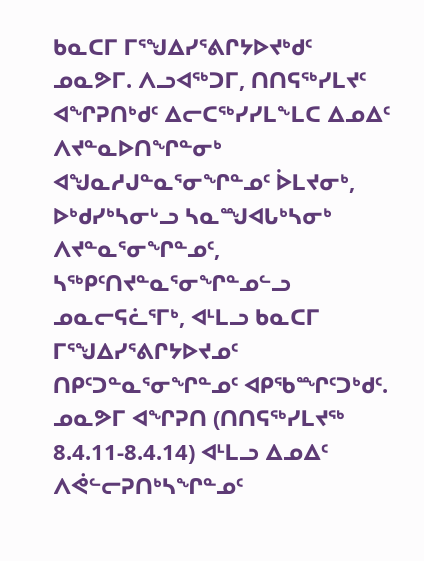ᑲᓇᑕᒥ ᒥᕐᖑᐃᓯᕐᕕᒋᔭᐅᔪᒃᑯᑦ ᓄᓇᕗᒥ. ᐱᓗᐊᖅᑐᒥ, ᑎᑎᕋᖅᓯᒪᔪᑦ ᐊᖏᕈᑎᒃᑯᑦ ᐃᓕᑕᖅᓯᓯᒪᖕᒪᑕ ᐃᓄᐃᑦ ᐱᔪᓐᓇᐅᑎᖏᓐᓂᒃ ᐊᖑᓇᓱᒍᓐᓇᕐᓂᖏᓐᓄᑦ ᐆᒪᔪᓂᒃ, ᐅᒃᑯᓯᒃᓴᓂᒡᓗ ᓴᓇᙳᐊᒐᒃᓴᓂᒃ ᐱᔪᓐᓇᕐᓂᖏᓐᓄᑦ, ᓴᖅᑭᑦᑎᔪᓐᓇᕐᓂᖏᓐᓄᓪᓗ ᓄᓇᓕᕋᓛᕐᒥᒃ, ᐊᒻᒪᓗ ᑲᓇᑕᒥ ᒥᕐᖑᐃᓯᕐᕕᒋᔭᐅᔪᓄᑦ ᑎᑭᑦᑐᓐᓇᕐᓂᖏᓐᓄᑦ ᐊᑭᖃᙱᑦᑐᒃᑯᑦ.
ᓄᓇᕗᒥ ᐊᖏᕈᑎ (ᑎᑎᕋᖅᓯᒪᔪᖅ 8.4.11-8.4.14) ᐊᒻᒪᓗ ᐃᓄᐃᑦ ᐱᕚᓪᓕᕈᑎᒃᓴᖏᓐᓄᑦ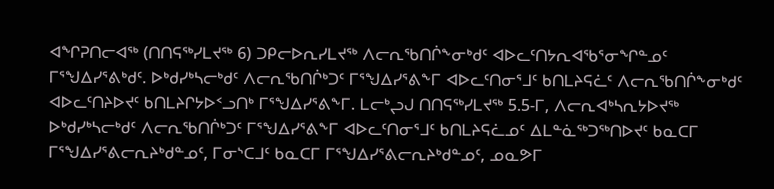ᐊᖏᕈᑎᓕᐊᖅ (ᑎᑎᕋᖅᓯᒪᔪᖅ 6) ᑐᑭᓕᐅᕆᓯᒪᔪᖅ ᐱᓕᕆᖃᑎᒌᖕᓂᒃᑯᑦ ᐊᐅᓚᑦᑎᔭᕆᐊᖃᕐᓂᖏᓐᓄᑦ ᒥᕐᖑᐃᓯᕐᕕᒃᑯᑦ. ᐅᒃᑯᓯᒃᓴᓕᒃᑯᑦ ᐱᓕᕆᖃᑎᒌᒃᑐᑦ ᒥᕐᖑᐃᓯᕐᕕᖕᒥ ᐊᐅᓚᑦᑎᓂᕐᒧᑦ ᑲᑎᒪᔨᕋᓛᑦ ᐱᓕᕆᖃᑎᒌᖕᓂᒃᑯᑦ ᐊᐅᓚᑦᑎᔨᐅᔪᑦ ᑲᑎᒪᔨᒋᔭᐅᑉᓗᑎᒃ ᒥᕐᖑᐃᓯᕐᕕᖕᒥ. ᒪᓕᒃᖢᒍ ᑎᑎᕋᖅᓯᒪᔪᖅ 5.5-ᒥ, ᐱᓕᕆᐊᒃᓴᕆᔭᐅᔪᖅ ᐅᒃᑯᓯᒃᓴᓕᒃᑯᑦ ᐱᓕᕆᖃᑎᒌᒃᑐᑦ ᒥᕐᖑᐃᓯᕐᕕᖕᒥ ᐊᐅᓚᑦᑎᓂᕐᒧᑦ ᑲᑎᒪᔨᕋᓛᓄᑦ ᐃᒪᓐᓈᖅᑐᖅᑎᐅᔪᑦ ᑲᓇᑕᒥ ᒥᕐᖑᐃᓯᕐᕕᓕᕆᔨᒃᑯᓐᓄᑦ, ᒥᓂᔅᑕᒧᑦ ᑲᓇᑕᒥ ᒥᕐᖑᐃᓯᕐᕕᓕᕆᔨᒃᑯᓐᓄᑦ, ᓄᓇᕗᒥ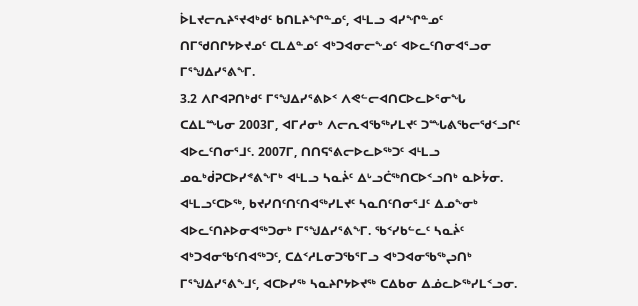ᐆᒪᔪᓕᕆᔨᕐᔪᐊᒃᑯᑦ ᑲᑎᒪᔨᖏᓐᓄᑦ, ᐊᒻᒪᓗ ᐊᓯᖏᓐᓄᑦ ᑎᒥᖁᑎᒋᔭᐅᔪᓄᑦ ᑕᒪᐃᓐᓄᑦ ᐊᒃᑐᐊᓂᓕᖕᓄᑦ ᐊᐅᓚᑦᑎᓂᐊᕐᓗᓂ ᒥᕐᖑᐃᓯᕐᕕᖕᒥ.
3.2 ᐱᒋᐊᕈᑎᒃᑯᑦ ᒥᕐᖑᐃᓯᕐᕕᐅᑉ ᐱᕙᓪᓕᐊᑎᑕᐅᓚᐅᕐᓂᖓ
ᑕᐃᒪᙵᓂ 2003ᒥ, ᐊᒥᓱᓂᒃ ᐱᓕᕆᐊᖃᖅᓯᒪᔪᑦ ᑐᙵᕕᖃᓕᖁᑉᓗᒋᑦ ᐊᐅᓚᑦᑎᓂᕐᒧᑦ. 2007ᒥ, ᑎᑎᕋᕐᕕᓕᐅᓚᐅᖅᑐᑦ ᐊᒻᒪᓗ ᓄᓇᒃᑰᕈᑕᐅᓯᕝᕕᖕᒥᒃ ᐊᒻᒪᓗ ᓴᓇᔩᑦ ᐃᒡᓗᑖᖅᑎᑕᐅᑉᓗᑎᒃ ᓇᐅᔮᓂ. ᐊᒻᒪᓗᑦᑕᐅᖅ, ᑲᔪᓯᑎᑦᑎᑦᑎᐊᖅᓯᒪᔪᑦ ᓴᓇᑎᑦᑎᓂᕐᒧᑦ ᐃᓄᖕᓂᒃ ᐊᐅᓚᑦᑎᔨᐅᓂᐊᖅᑐᓂᒃ ᒥᕐᖑᐃᓯᕐᕕᖕᒥ. ᖃᑉᓯᑲᓪᓚᑦ ᓴᓇᔩᑦ ᐊᒃᑐᐊᓂᖃᑦᑎᐊᖅᑐᑦ, ᑕᐃᑉᓱᒪᓂᑐᖃᕐᒥᓗ ᐊᒃᑐᐊᓂᖃᖅᖢᑎᒃ ᒥᕐᖑᐃᓯᕐᕕᖕᒧᑦ, ᐊᑕᐅᓯᖅ ᓴᓇᔨᒋᔭᐅᔪᖅ ᑕᐃᑲᓂ ᐃᓅᓚᐅᖅᓯᒪᑉᓗᓂ.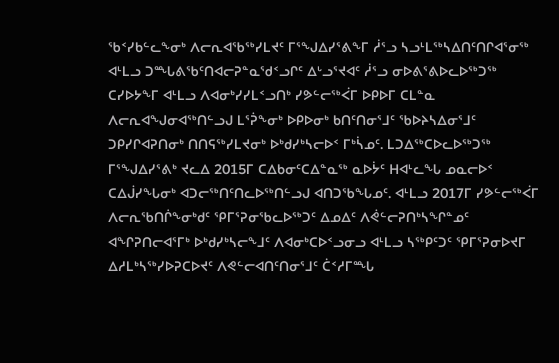ᖃᑉᓯᑲᓪᓚᖕᓂᒃ ᐱᓕᕆᐊᖃᖅᓯᒪᔪᑦ ᒥᕐᖑᐃᓯᕐᕕᖕᒥ ᓲᕐᓗ ᓴᓗᒻᒪᖅᓴᐃᑎᑦᑎᒋᐊᕐᓂᖅ ᐊᒻᒪᓗ ᑐᙵᕕᖃᑦᑎᐊᓕᕈᓐᓇᖁᑉᓗᒋᑦ ᐃᒡᓗᕐᔪᐊᑦ ᓲᕐᓗ ᓂᐅᕕᕐᕕᐅᓚᐅᖅᑐᖅ ᑕᓯᐅᔭᖕᒥ ᐊᒻᒪᓗ ᐱᐊᓂᒃᓯᓯᒪᑉᓗᑎᒃ ᓯᕗᓪᓕᖅᐹᒥ ᐅᑭᐅᒥ ᑕᒪᓐᓇ ᐱᓕᕆᐊᖑᓂᐊᖅᑎᓪᓗᒍ ᒪᕐᕉᖕᓂᒃ ᐅᑭᐅᓂᒃ ᑲᑎᑦᑎᓂᕐᒧᑦ ᖃᐅᔨᓴᐃᓂᕐᒧᑦ ᑐᑭᓯᒋᐊᕈᑎᓂᒃ ᑎᑎᕋᖅᓯᒪᔪᓂᒃ ᐅᒃᑯᓯᒃᓴᓕᐅᑉ ᒥᒃᓵᓄᑦ. ᒪᑐᐃᖅᑕᐅᓚᐅᖅᑐᖅ ᒥᕐᖑᐃᓯᕐᕕᒃ ᔪᓚᐃ 2015ᒥ ᑕᐃᑲᓂᑦᑕᐃᓐᓇᖅ ᓇᐅᔮᑦ Hᐊᒻᓚᖓ ᓄᓇᓕᐅᑉ ᑕᐃᒎᓯᖓᓂᒃ ᐊᑐᓕᖅᑎᑦᑎᓚᐅᖅᑎᓪᓗᒍ ᐊᑎᑐᖃᖓᓄᑦ. ᐊᒻᒪᓗ 2017ᒥ ᓯᕗᓪᓕᖅᐹᒥ ᐱᓕᕆᖃᑎᒌᖕᓂᒃᑯᑦ ᕿᒥᕐᕈᓂᖃᓚᐅᖅᑐᑦ ᐃᓄᐃᑦ ᐱᕚᓪᓕᕈᑎᒃᓴᖏᓐᓄᑦ ᐊᖏᕈᑎᓕᐊᕐᒥᒃ ᐅᒃᑯᓯᒃᓴᓕᖕᒧᑦ ᐱᐊᓂᒃᑕᐅᑉᓗᓂᓗ ᐊᒻᒪᓗ ᓴᖅᑭᑦᑐᑦ ᕿᒥᕐᕈᓂᐅᔪᒥ ᐃᓱᒪᒃᓴᖅᓯᐅᕈᑕᐅᔪᑦ ᐱᕙᓪᓕᐊᑎᑦᑎᓂᕐᒧᑦ ᑖᑉᓱᒥᙵ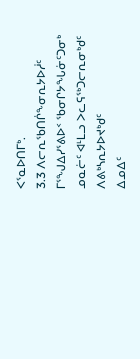ᐸᕐᓇᐅᑎᒥᒃ.
3.3 ᐱᓕᕆᖃᑎᒌᖕᓂᕆᔭᐅᓲᑦ ᒥᕐᖑᐃᓯᕐᕕᐅᑉ ᖃᓂᒋᔭᖓᓃᑦᑐᓂᒃ ᓄᓇᓖᑦ ᐊᒻᒪᓗ ᐳᓚᕋᖅᑐᓕᕆᓂᒃᑯᑦ ᐱᕕᒃᓴᕆᔭᐅᔪᒃᑯᑦ
ᐃᓄᐃᑦ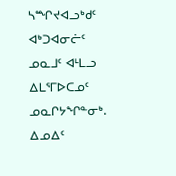ᓴᙱᔪᐊᓗᒃᑯᑦ ᐊᒃᑐᐊᓂᓖᑦ ᓄᓇᒧᑦ ᐊᒻᒪᓗ ᐃᒪᕐᒥᐅᑕᓄᑦ ᓄᓇᒋᔭᖏᓐᓂᒃ. ᐃᓄᐃᑦ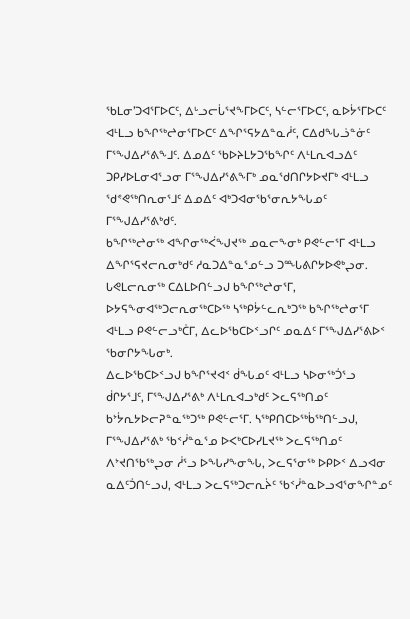ᖃᒪᓂ’ᑐᐊᕐᒥᐅᑕᑦ, ᐃᒡᓗᓕᒑᕐᔪᖕᒥᐅᑕᑦ, ᓴᓪᓕᕐᒥᐅᑕᑦ, ᓇᐅᔮᕐᒥᐅᑕᑦ ᐊᒻᒪᓗ ᑲᖏᖅᖠᓂᕐᒥᐅᑕᑦ ᐃᖏᕐᕋᔭᐃᓐᓇᓲᑦ, ᑕᐃᑯᖓᓘᓐᓃᑦ ᒥᕐᖑᐃᓯᕐᕕᖕᒧᑦ. ᐃᓄᐃᑦ ᖃᐅᔨᒪᔭᑐᖃᖏᑦ ᐱᒻᒪᕆᐊᓗᐃᑦ ᑐᑭᓯᐅᒪᓂᐊᕐᓗᓂ ᒥᕐᖑᐃᓯᕐᕕᖕᒥᒃ ᓄᓇᖁᑎᒋᔭᐅᔪᒥᒃ ᐊᒻᒪᓗ ᖁᕝᕙᖅᑎᕆᓂᕐᒧᑦ ᐃᓄᐃᑦ ᐊᒃᑐᐊᓂᖃᕐᓂᕆᔭᖓᓄᑦ ᒥᕐᖑᐃᓯᕐᕕᒃᑯᑦ.
ᑲᖏᖅᖠᓂᖅ ᐊᖏᓂᖅᐹᖑᔪᖅ ᓄᓇᓕᖕᓂᒃ ᑭᕙᓪᓕᕐᒥ ᐊᒻᒪᓗ ᐃᖏᕐᕋᔪᓕᕆᓂᒃᑯᑦ ᓱᓇᑐᐃᓐᓇᕐᓄᓪᓗ ᑐᙵᕕᒋᔭᐅᕙᒃᖢᓂ. ᒐᕙᒪᓕᕆᓂᖅ ᑕᐃᒪᐅᑎᓪᓗᒍ ᑲᖏᖅᖠᓂᕐᒥ, ᐅᔭᕋᖕᓂᐊᖅᑐᓕᕆᓂᖅᑕᐅᖅ ᓴᖅᑭᔮᓪᓚᕆᒃᑐᖅ ᑲᖏᖅᖠᓂᕐᒥ ᐊᒻᒪᓗ ᑭᕙᓪᓕᓗᒃᑖᒥ, ᐃᓚᐅᖃᑕᐅᑉᓗᒋᑦ ᓄᓇᐃᑦ ᒥᕐᖑᐃᓯᕐᕕᐅᑉ ᖃᓂᒋᔭᖓᓂᒃ.
ᐃᓚᐅᖃᑕᐅᑉᓗᒍ ᑲᖏᕐᔪᐊᑉ ᑰᖓᓄᑦ ᐊᒻᒪᓗ ᓴᐅᓂᖅᑑᕐᓗ ᑰᒋᔭᕐᒧᑦ, ᒥᕐᖑᐃᓯᕐᕕᒃ ᐱᒻᒪᕆᐊᓗᒃᑯᑦ ᐳᓚᕋᖅᑎᓄᑦ ᑲᔾᔮᕆᔭᐅᓕᕈᓐᓇᖅᑐᖅ ᑭᕙᓪᓕᕐᒥ. ᓴᖅᑭᑎᑕᐅᖅᑳᖅᑎᓪᓗᒍ, ᒥᕐᖑᐃᓯᕐᕕᒃ ᖃᑉᓰᓐᓇᕐᓄ ᐅᐸᒃᑕᐅᓯᒪᔪᖅ ᐳᓚᕋᖅᑎᓄᑦ ᐱᔾᔪᑎᖃᖅᖢᓂ ᓲᕐᓗ ᐅᖓᓯᖕᓂᖓ, ᐳᓚᕋᕐᓂᖅ ᐅᑭᐅᑉ ᐃᓗᐊᓂ ᓇᐃᑦᑑᑎᓪᓗᒍ, ᐊᒻᒪᓗ ᐳᓚᕋᖅᑐᓕᕆᔩᑦ ᖃᑉᓰᓐᓇᐅᓗᐊᕐᓂᖏᓐᓄᑦ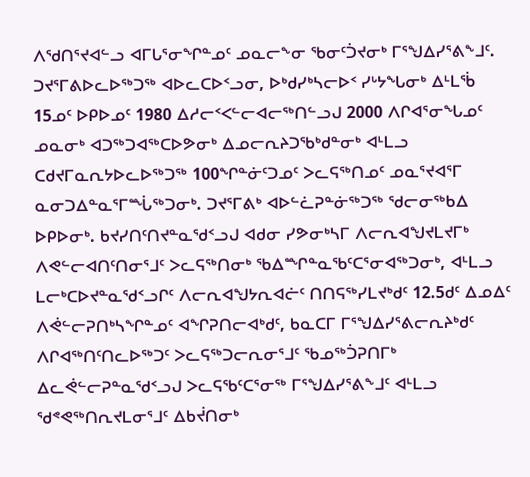ᐱᖁᑎᕐᔪᐊᓪᓗ ᐊᒥᒐᕐᓂᖏᓐᓄᑦ ᓄᓇᓕᖕᓂ ᖃᓂᑦᑑᔪᓂᒃ ᒥᕐᖑᐃᓯᕐᕕᖕᒧᑦ. ᑐᔪᕐᒥᕕᐅᓚᐅᖅᑐᖅ ᐊᐅᓚᑕᐅᑉᓗᓂ, ᐅᒃᑯᓯᒃᓴᓕᐅᑉ ᓯᒡᔭᖓᓂᒃ ᐃᒻᒪᖄ 15ᓄᑦ ᐅᑭᐅᓄᑦ 1980 ᐃᓱᓕᑉᐸᓪᓕᐊᓕᖅᑎᓪᓗᒍ 2000 ᐱᒋᐊᕐᓂᖓᓄᑦ ᓄᓇᓂᒃ ᐊᑐᖅᑐᐊᖅᑕᐅᕗᓂᒃ ᐃᓄᓕᕆᔨᑐᖃᒃᑯᓐᓂᒃ ᐊᒻᒪᓗ ᑕᑯᔪᒥᓇᕆᔭᐅᓚᐅᖅᑐᖅ 100ᖏᓐᓃᑦᑐᓄᑦ ᐳᓚᕋᖅᑎᓄᑦ ᓄᓇᕐᔪᐊᕐᒥ ᓇᓂᑐᐃᓐᓇᕐᒥᙶᖅᑐᓂᒃ. ᑐᔪᕐᒥᕕᒃ ᐊᐅᓪᓛᕈᓐᓃᖅᑐᖅ ᖁᓕᓂᖅᑲᐃ ᐅᑭᐅᓂᒃ. ᑲᔪᓯᑎᑦᑎᔪᓐᓇᖁᑉᓗᒍ ᐊᑯᓂ ᓯᕗᓂᒃᓴᒥ ᐱᓕᕆᐊᖑᔪᒪᔪᒥᒃ ᐱᕙᓪᓕᐊᑎᑦᑎᓂᕐᒧᑦ ᐳᓚᕋᖅᑎᓂᒃ ᖃᐃᙱᓐᓇᖃᑦᑕᕐᓂᐊᖅᑐᓂᒃ, ᐊᒻᒪᓗ ᒪᓕᒃᑕᐅᔪᓐᓇᖁᑉᓗᒋᑦ ᐱᓕᕆᐊᖑᔭᕆᐊᓖᑦ ᑎᑎᕋᖅᓯᒪᔪᒃᑯᑦ 12.5ᑯᑦ ᐃᓄᐃᑦ ᐱᕚᓪᓕᕈᑎᒃᓴᖏᓐᓄᑦ ᐊᖏᕈᑎᓕᐊᒃᑯᑦ, ᑲᓇᑕᒥ ᒥᕐᖑᐃᓯᕐᕕᓕᕆᔨᒃᑯᑦ ᐱᒋᐊᖅᑎᑦᑎᓚᐅᖅᑐᑦ ᐳᓚᕋᖅᑐᓕᕆᓂᕐᒧᑦ ᖃᓄᖅᑑᕈᑎᒥᒃ ᐃᓚᕚᓪᓕᕈᓐᓇᖁᑉᓗᒍ ᐳᓚᕋᖃᑦᑕᕐᓂᖅ ᒥᕐᖑᐃᓯᕐᕕᖕᒧᑦ ᐊᒻᒪᓗ ᖁᕝᕙᖅᑎᕆᔪᒪᓂᕐᒧᑦ ᐃᑲᔫᑎᓂᒃ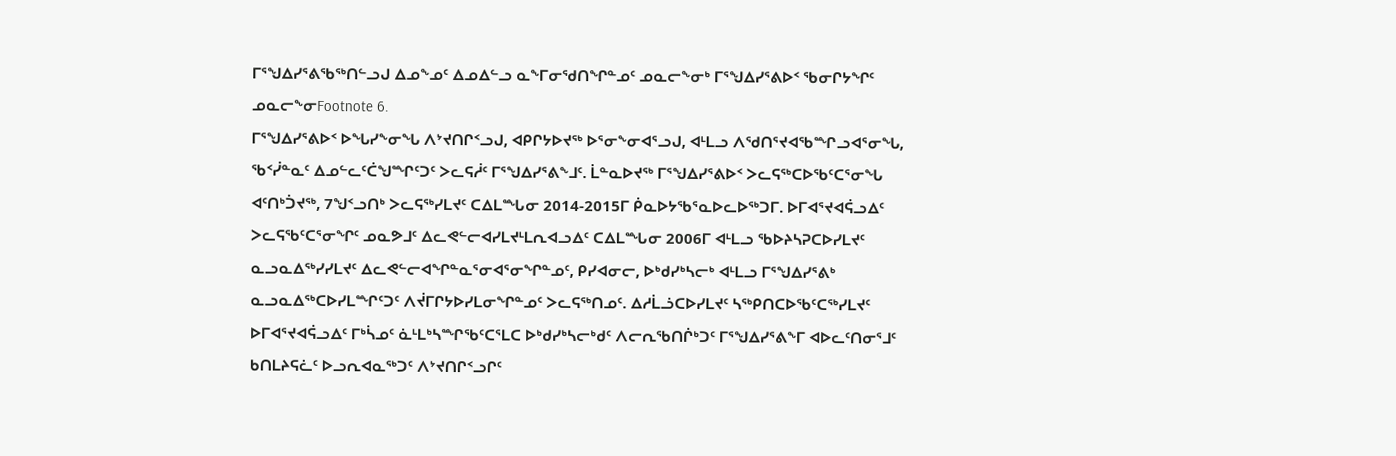ᒥᕐᖑᐃᓯᕐᕕᖃᖅᑎᓪᓗᒍ ᐃᓄᖕᓄᑦ ᐃᓄᐃᓪᓗ ᓇᖕᒥᓂᖁᑎᖏᓐᓄᑦ ᓄᓇᓕᖕᓂᒃ ᒥᕐᖑᐃᓯᕐᕕᐅᑉ ᖃᓂᒋᔭᖏᑦ ᓄᓇᓕᖕᓂFootnote 6.
ᒥᕐᖑᐃᓯᕐᕕᐅᑉ ᐅᖓᓯᖕᓂᖓ ᐱᔾᔪᑎᒋᑉᓗᒍ, ᐊᑭᒋᔭᐅᔪᖅ ᐅᕐᓂᖕᓂᐊᕐᓗᒍ, ᐊᒻᒪᓗ ᐱᖁᑎᕐᔪᐊᖃᙱᓗᐊᕐᓂᖓ, ᖃᑉᓰᓐᓇᑦ ᐃᓄᓪᓚᑦᑖᖑᙱᑦᑐᑦ ᐳᓚᕋᓲᑦ ᒥᕐᖑᐃᓯᕐᕕᖕᒧᑦ. ᒫᓐᓇᐅᔪᖅ ᒥᕐᖑᐃᓯᕐᕕᐅᑉ ᐳᓚᕋᖅᑕᐅᖃᑦᑕᕐᓂᖓ ᐊᑦᑎᒃᑑᔪᖅ, 7ᖑᑉᓗᑎᒃ ᐳᓚᕋᖅᓯᒪᔪᑦ ᑕᐃᒪᙵᓂ 2014-2015ᒥ ᑮᓇᐅᔭᖃᕐᓇᐅᓚᐅᖅᑐᒥ. ᐅᒥᐊᕐᔪᐊᕌᓗᐃᑦ ᐳᓚᕋᖃᑦᑕᕐᓂᖏᑦ ᓄᓇᕗᒧᑦ ᐃᓚᕙᓪᓕᐊᓯᒪᔪᒻᒪᕆᐊᓗᐃᑦ ᑕᐃᒪᙵᓂ 2006ᒥ ᐊᒻᒪᓗ ᖃᐅᔨᓴᕈᑕᐅᓯᒪᔪᑦ ᓇᓗᓇᐃᖅᓯᓯᒪᔪᑦ ᐃᓚᕙᓪᓕᐊᖏᓐᓇᕐᓂᐊᕐᓂᖏᓐᓄᑦ, ᑭᓯᐊᓂᓕ, ᐅᒃᑯᓯᒃᓴᓕᒃ ᐊᒻᒪᓗ ᒥᕐᖑᐃᓯᕐᕕᒃ ᓇᓗᓇᐃᖅᑕᐅᓯᒪᙱᑦᑐᑦ ᐱᔫᒥᒋᔭᐅᓯᒪᓂᖏᓐᓄᑦ ᐳᓚᕋᖅᑎᓄᑦ. ᐃᓱᒫᓘᑕᐅᓯᒪᔪᑦ ᓴᖅᑭᑎᑕᐅᖃᑦᑕᖅᓯᒪᔪᑦ ᐅᒥᐊᕐᔪᐊᕌᓗᐃᑦ ᒥᒃᓵᓄᑦ ᓈᒻᒪᒃᓴᙱᖃᑦᑕᕐᒪᑕ ᐅᒃᑯᓯᒃᓴᓕᒃᑯᑦ ᐱᓕᕆᖃᑎᒌᒃᑐᑦ ᒥᕐᖑᐃᓯᕐᕕᖕᒥ ᐊᐅᓚᑦᑎᓂᕐᒧᑦ ᑲᑎᒪᔨᕋᓛᑦ ᐅᓗᕆᐊᓇᖅᑐᑦ ᐱᔾᔪᑎᒋᑉᓗᒋᑦ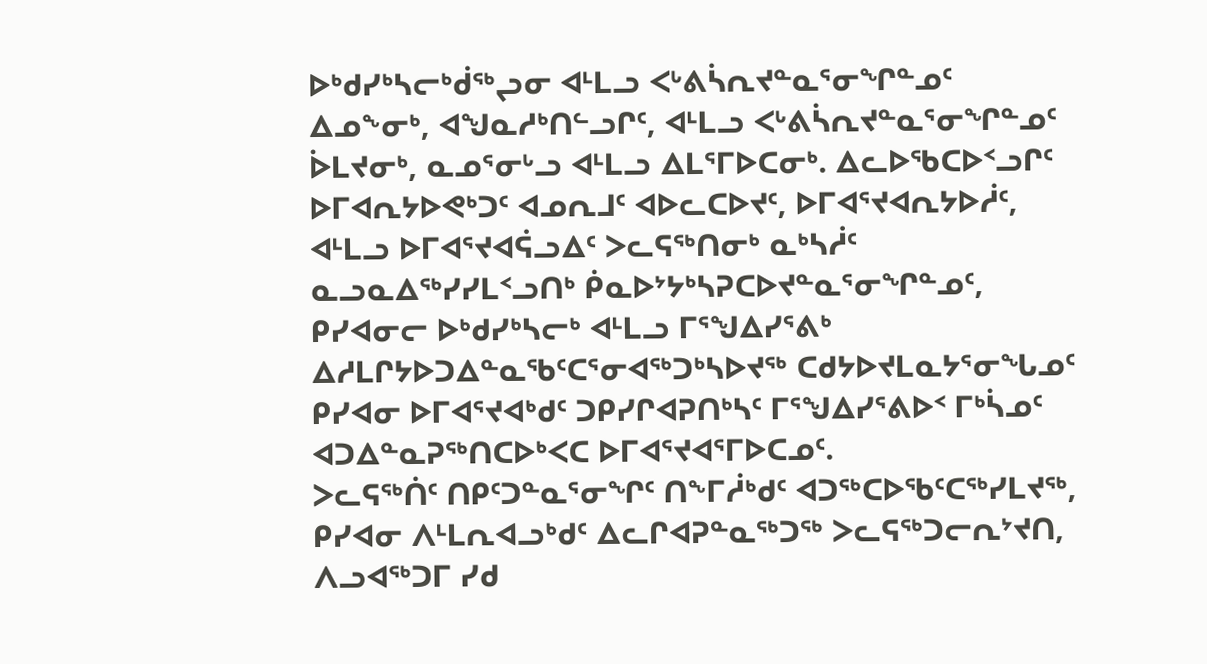ᐅᒃᑯᓯᒃᓴᓕᒃᑰᖅᖢᓂ ᐊᒻᒪᓗ ᐸᒡᕕᓵᕆᔪᓐᓇᕐᓂᖏᓐᓄᑦ ᐃᓄᖕᓂᒃ, ᐊᖑᓇᓱᒃᑎᓪᓗᒋᑦ, ᐊᒻᒪᓗ ᐸᒡᕕᓵᕆᔪᓐᓇᕐᓂᖏᓐᓄᑦ ᐆᒪᔪᓂᒃ, ᓇᓄᕐᓂᒡᓗ ᐊᒻᒪᓗ ᐃᒪᕐᒥᐅᑕᓂᒃ. ᐃᓚᐅᖃᑕᐅᑉᓗᒋᑦ ᐅᒥᐊᕆᔭᐅᕙᒃᑐᑦ ᐊᓄᕆᒧᑦ ᐊᐅᓚᑕᐅᔪᑦ, ᐅᒥᐊᕐᔪᐊᕆᔭᐅᓲᑦ, ᐊᒻᒪᓗ ᐅᒥᐊᕐᔪᐊᕌᓗᐃᑦ ᐳᓚᕋᖅᑎᓂᒃ ᓇᒃᓴᓲᑦ ᓇᓗᓇᐃᖅᓯᓯᒪᑉᓗᑎᒃ ᑮᓇᐅᔾᔭᒃᓴᕈᑕᐅᔪᓐᓇᕐᓂᖏᓐᓄᑦ, ᑭᓯᐊᓂᓕ ᐅᒃᑯᓯᒃᓴᓕᒃ ᐊᒻᒪᓗ ᒥᕐᖑᐃᓯᕐᕕᒃ ᐃᓱᒪᒋᔭᐅᑐᐃᓐᓇᖃᑦᑕᕐᓂᐊᖅᑐᒃᓴᐅᔪᖅ ᑕᑯᔭᐅᔪᒪᓇᔭᕐᓂᖓᓄᑦ ᑭᓯᐊᓂ ᐅᒥᐊᕐᔪᐊᒃᑯᑦ ᑐᑭᓯᒋᐊᕈᑎᒃᓴᑦ ᒥᕐᖑᐃᓯᕐᕕᐅᑉ ᒥᒃᓵᓄᑦ ᐊᑐᐃᓐᓇᕈᖅᑎᑕᐅᒃᐸᑕ ᐅᒥᐊᕐᔪᐊᕐᒥᐅᑕᓄᑦ.
ᐳᓚᕋᖅᑏᑦ ᑎᑭᑦᑐᓐᓇᕐᓂᖏᑦ ᑎᖕᒥᓲᒃᑯᑦ ᐊᑐᖅᑕᐅᖃᑦᑕᖅᓯᒪᔪᖅ, ᑭᓯᐊᓂ ᐱᒻᒪᕆᐊᓗᒃᑯᑦ ᐃᓚᒋᐊᕈᓐᓇᖅᑐᖅ ᐳᓚᕋᖅᑐᓕᕆᔾᔪᑎ, ᐱᓗᐊᖅᑐᒥ ᓯᑯ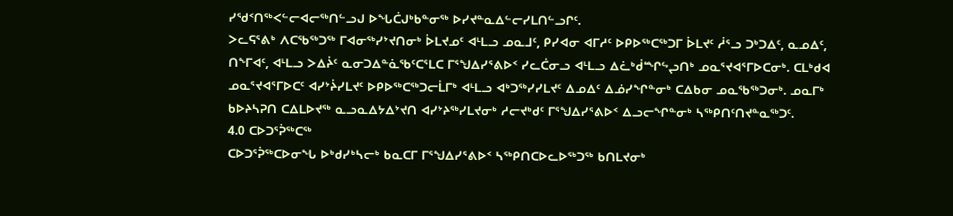ᓯᖁᑉᑎᖅᐸᓪᓕᐊᓕᖅᑎᓪᓗᒍ ᐅᖓᑖᒍᒃᑲᓐᓂᖅ ᐅᓯᔪᓐᓇᐃᓪᓕᓯᒪᑎᓪᓗᒋᑦ.
ᐳᓚᕋᕐᕕᒃ ᐱᑕᖃᖅᑐᖅ ᒥᐊᓂᖅᓯᔾᔪᑎᓂᒃ ᐆᒪᔪᓄᑦ ᐊᒻᒪᓗ ᓄᓇᒧᑦ, ᑭᓯᐊᓂ ᐊᒥᓱᑦ ᐅᑭᐅᖅᑕᖅᑐᒥ ᐆᒪᔪᑦ ᓲᕐᓗ ᑐᒃᑐᐃᑦ, ᓇᓄᐃᑦ, ᑎᖕᒥᐊᑦ, ᐊᒻᒪᓗ ᐳᐃᔩᑦ ᓇᓂᑐᐃᓐᓈᖃᑦᑕᕐᒪᑕ ᒥᕐᖑᐃᓯᕐᕕᐅᑉ ᓯᓚᑖᓂᓗ ᐊᒻᒪᓗ ᐃᓛᒃᑰᙱᖦᖢᑎᒃ ᓄᓇᕐᔪᐊᕐᒥᐅᑕᓂᒃ. ᑕᒪᒃᑯᐊ ᓄᓇᕐᔪᐊᕐᒥᐅᑕᑦ ᐊᓯᔾᔩᓯᒪᔪᑦ ᐅᑭᐅᖅᑕᖅᑐᓕᒫᒥᒃ ᐊᒻᒪᓗ ᐊᒃᑐᖅᓯᓯᒪᔪᑦ ᐃᓄᐃᑦ ᐃᓅᓯᖏᓐᓂᒃ ᑕᐃᑲᓂ ᓄᓇᖃᖅᑐᓂᒃ. ᓄᓇᒥᒃ ᑲᐅᔨᓴᕈᑎ ᑕᐃᒪᐅᔪᖅ ᓇᓗᓇᐃᔭᐃᔾᔪᑎ ᐊᓯᔾᔨᖅᓯᒪᔪᓂᒃ ᓱᓕᔪᒃᑯᑦ ᒥᕐᖑᐃᓯᕐᕕᐅᑉ ᐃᓗᓕᖏᓐᓂᒃ ᓴᖅᑭᑎᑦᑎᔪᓐᓇᖅᑐᑦ.
4.0 ᑕᐅᑐᕐᕉᖅᑕᖅ
ᑕᐅᑐᕐᕉᖅᑕᐅᓂᖓ ᐅᒃᑯᓯᒃᓴᓕᒃ ᑲᓇᑕᒥ ᒥᕐᖑᐃᓯᕐᕕᐅᑉ ᓴᖅᑭᑎᑕᐅᓚᐅᖅᑐᖅ ᑲᑎᒪᔪᓂᒃ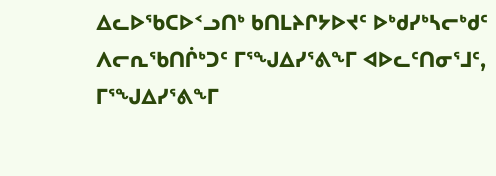ᐃᓚᐅᖃᑕᐅᑉᓗᑎᒃ ᑲᑎᒪᔨᒋᔭᐅᔪᑦ ᐅᒃᑯᓯᒃᓴᓕᒃᑯᑦ ᐱᓕᕆᖃᑎᒌᒃᑐᑦ ᒥᕐᖑᐃᓯᕐᕕᖕᒥ ᐊᐅᓚᑦᑎᓂᕐᒧᑦ, ᒥᕐᖑᐃᓯᕐᕕᖕᒥ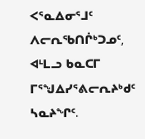ᐸᕐᓇᐃᓂᕐᒧᑦ ᐱᓕᕆᖃᑎᒌᒃᑐᓄᑦ, ᐊᒻᒪᓗ ᑲᓇᑕᒥ ᒥᕐᖑᐃᓯᕐᕕᓕᕆᔨᒃᑯᑦ ᓴᓇᔨᖏᑦ.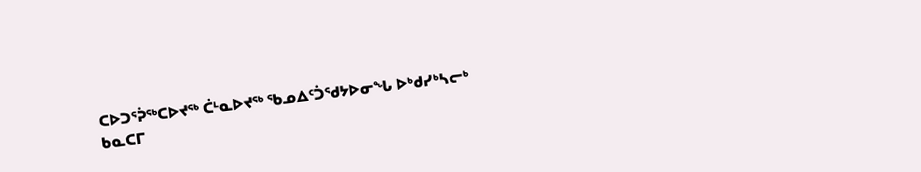ᑕᐅᑐᕐᕉᖅᑕᐅᔪᖅ ᑖᒻᓇᐅᔪᖅ ᖃᓄᐃᑦᑑᖁᔭᐅᓂᖓ ᐅᒃᑯᓯᒃᓴᓕᒃ ᑲᓇᑕᒥ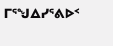ᒥᕐᖑᐃᓯᕐᕕᐅᑉ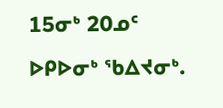15ᓂᒃ 20ᓄᑦ ᐅᑭᐅᓂᒃ ᖃᐃᔪᓂᒃ.